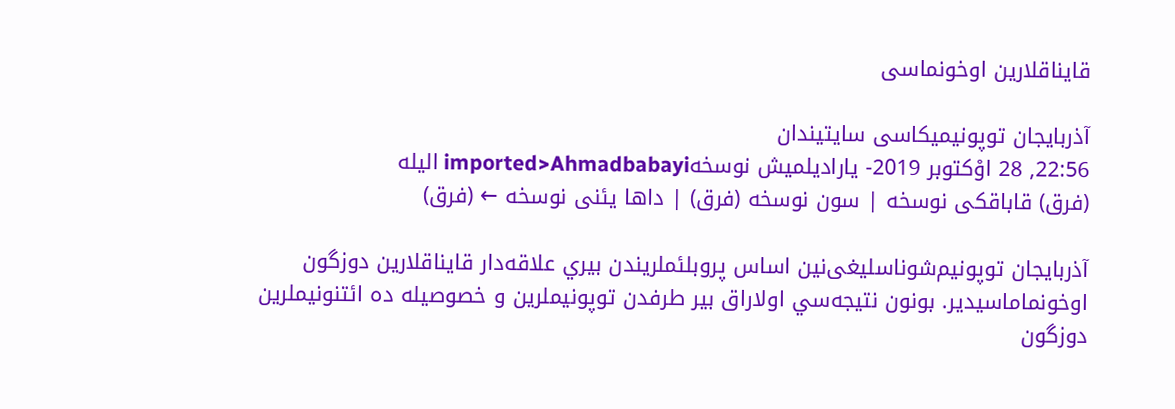قایناقلارین اوخونماسی

آذربایجان توپونیمیکاسی سایتیندان
22:56, 28 اوْکتوبر 2019- یارادیلمیش نوسخهimported>Ahmadbabayi الیله
(فرق) قاباقکی نوسخه | سون نوسخه (فرق) | داها یئنی نوسخه ← (فرق)

آذربايجان توپونيم‌شوناسلیغی‌نین اساس پروبلئملريندن بيري علاقه‌دار قايناقلارين دوزگون اوخونماماسيدير. بونون نتيجه‌سي اولاراق بير طرفدن توپونيملرين و خصوصيله ده ائتنونيملرين دوزگون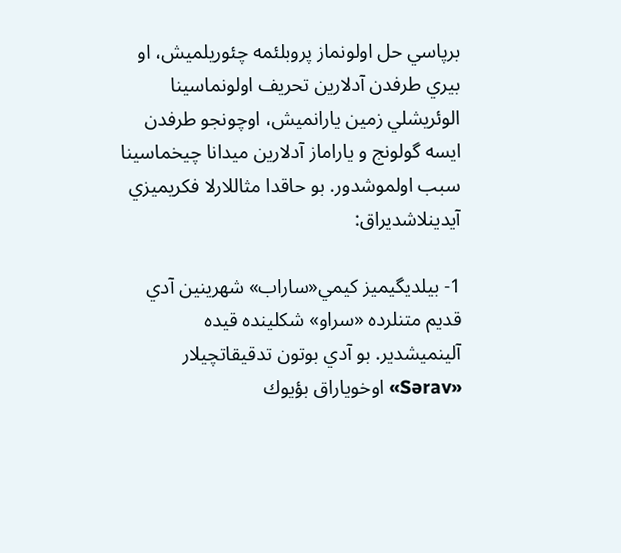برپاسي حل اولونماز پروبلئمه چئوریلميش، او بيري طرفدن آدلارين تحريف اولونماسينا الوئريشلي زمين يارانميش، اوچونجو طرفدن ايسه گولونج و ياراماز آدلارين ميدانا چيخماسينا سبب اولموشدور. بو حاقدا مثاللارلا فکريميزي آيدينلاشديراق:

1- بيلديگيميز كيمي«ساراب» شهرينين آدي قديم متنلرده «سراو» شكلينده قيده آلينميشدير. بو آدي بوتون تدقيقاتچيلار «Sərav» اوخوياراق بؤيوك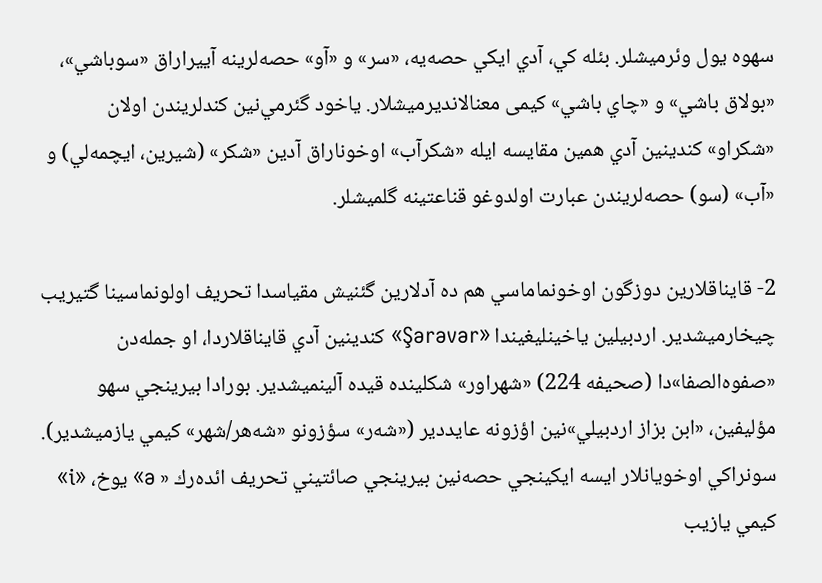سهوه يول وئرميشلر. بئله كي، آدي ايكي حصه‌یه، «سر» و «آو» حصه‌لرينه آييراراق «سوباشي»، «بولاق باشي» و «چاي باشي» کیمی معنالانديرميشلار. ياخود گئرمي‌نين كندلريندن اولان «شكراو» كندينين آدي همين مقايسه ايله «شكرآب» اوخوناراق آدين «شكر» (شيرين، ايچمه‌لي) و «آب» (سو) حصه‌لريندن عبارت اولدوغو قناعتينه گلميشلر.

2- قايناقلارين دوزگون اوخونماماسي هم ده آدلارين گئنيش مقياسدا تحريف اولونماسينا گتيريب چيخارميشدير. اردبيلين ياخينليغيندا «Şərəvər» كندينين آدي قايناقلاردا، او جمله‌دن «صفوه‌الصفا»دا (صحيفه 224) «شهراور» شكلينده قيده آلينميشدير. بورادا بيرينجي سهو مؤليفين، «ابن بزاز اردبيلي»نين اؤزونه عايددير («شه‌ر» سؤزونو «شه‌هر/شهر» كيمي يازميشدير). سونراكي اوخويانلار ايسه ايكينجي حصه‌نين بيرينجي صائتيني تحريف ائده‌رك « ə» يوخ، «i» كيمي يازیب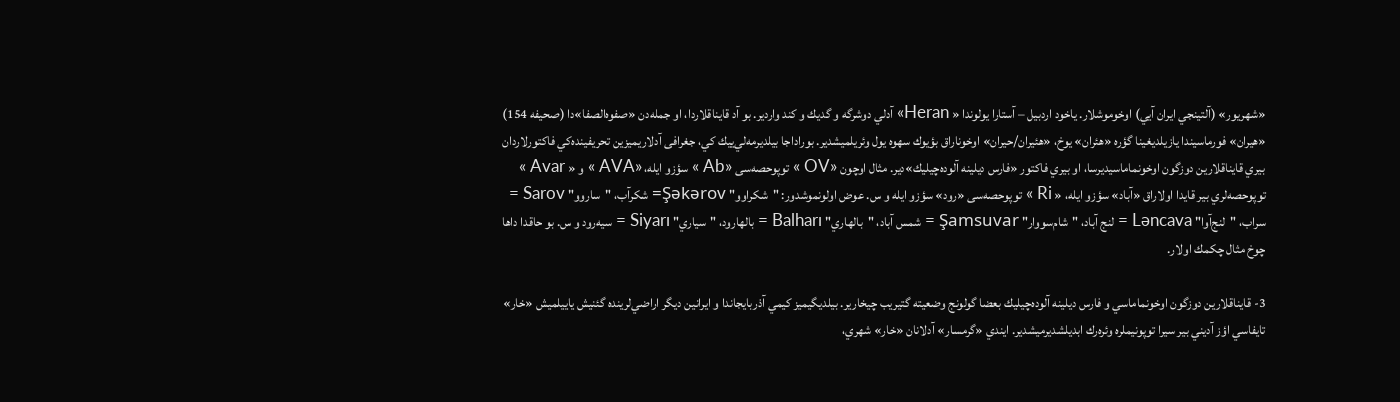«شهريور» (آلتينجي ايران آيي) اوخوموشلار. ياخود اردبيل – آستارا يولوندا « Heran» آدلي دوشرگه و گديك و كند واردير. بو آد قايناقلاردا، او جمله‌دن «صفوه‌الصفا»دا (صحيفه 154) «هيران» فورماسيندا يازيلديغينا گؤره «هئران» يوخ، «هئيران/حيران» اوخوناراق بؤيوك سهوه يول وئريلميشدير. بوراداجا بيلديرمه‌لي‌ييك كي، جغرافی آدلاريميزين تحريفينده‌كي فاكتورلاردان بيري قايناقلارين دوزگون اوخونماماسيديرسا، او بيري فاكتور «فارس ديلينه آلوده‌چيليك»دير. مثال اوچون «OV » توپوحصه‌سی «Ab » سؤزو ايله، «AVA » و « Avar » توپوحصه‌لري بير قايدا اولاراق «آباد» سؤزو ايله، « Ri » توپوحصه‌سی «رود» سؤزو ايله و س. عوض اولونموشدور: "شكراوو" Şəkərov= شكرآب، "ساروو" Sarov = سراب، "لنج‌آوا" Ləncava = لنج آباد، "شام‌سووار" Şamsuvar = شمس آباد، "بالهاري" Balharı = بالهارود، "سياري" Siyarı = سيه‌رود و س. بو حاقدا داها چوخ مثال چكمك اولار.

3- قايناقلارين دوزگون اوخونماماسي و فارس ديلينه آلوده‌چيليك بعضا گولونج وضعيته گتيريب چيخارير. بيلديگيميز كيمي آذربايجاندا و ايرانين ديگر اراضي‌لرينده گئنيش ياييلميش «خار» تايفاسي اؤز آديني بير سيرا توپونيملره وئره‌رك ابديلشديرميشدير. ايندي «گرمسار» آدلانان «خار» شهري،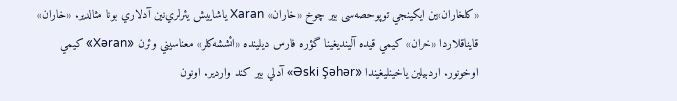«كلخاران»ين ايكينجي توپوحصه‌سی بير چوخ «خاران» Xaran ياشاييش يئرلري‌نين آدلاري بونا مثالدير. «خاران» قايناقلاردا «خران» كيمي قيده آلينديغينا گؤره فارس ديلينده «ائششه‌كلر» معناسيني وئرن «Xəran» كيمي اوخونور. اردبيلين ياخينليغيندا «Əski Şəhər» آدلي بير كند واردير. اونون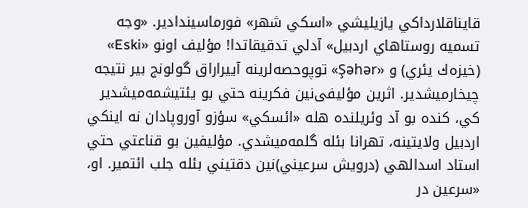قايناقلارداكي يازيليشي «اسكي شهر» فورماسيندادير. «وجه تسميه روستاهاي اردبيل» آدلي تدقيقاتدا! مؤلیف اونو «Eski» (خيزه‌ك يئري) و «Şəhər» توپوحصه‌لرينه آييراراق گولونج بير نتيجه چيخارميشدير. اثرین مؤلیفی‌نین فکرينه حتي بو يئتيشمه‌ميشدير كي، كنده بو آد وئريلنده هله «ائسكي» سؤزو آوروپادان نه اينكي اردبيل ولايتينه، تهرانا بئله گلمه‌ميشدي. مؤليفين بو قناعتي حتي استاد اسدالهي (درويش سرعيني)نين دقتيني بئله جلب ائتمير. او، «سرعين در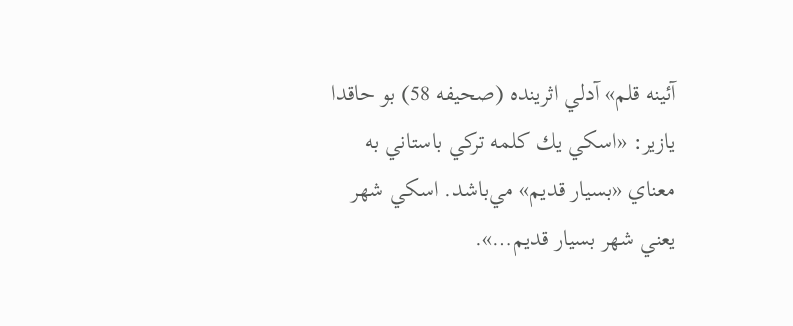آئينه قلم» آدلي اثرينده (صحيفه 58) بو حاقدا يازير: «اسكي يك كلمه تركي باستاني به معناي «بسيار قديم» مي‌باشد. اسكي شهر يعني شهر بسيار قديم…».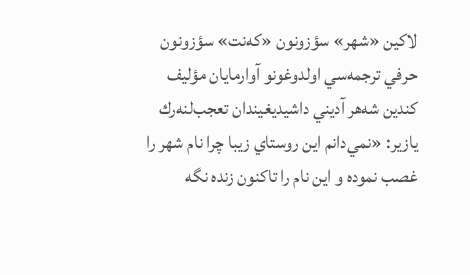لاكين «شهر» سؤزونون «كه‌نت» سؤزونون حرفي ترجمه‌سي اولدوغونو آوارمایان مؤليف كندين شه‌هر آديني داشيديغيندان تعجب‌لنه‌رك يازير: «نمي‌دانم اين روستاي زيبا چرا نام شهر را غصب نموده و اين نام را تاكنون زنده نگه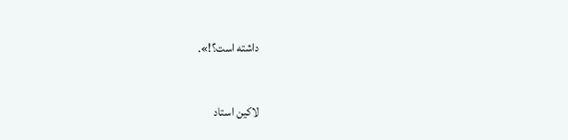داشته است؟!».

لاكين استاد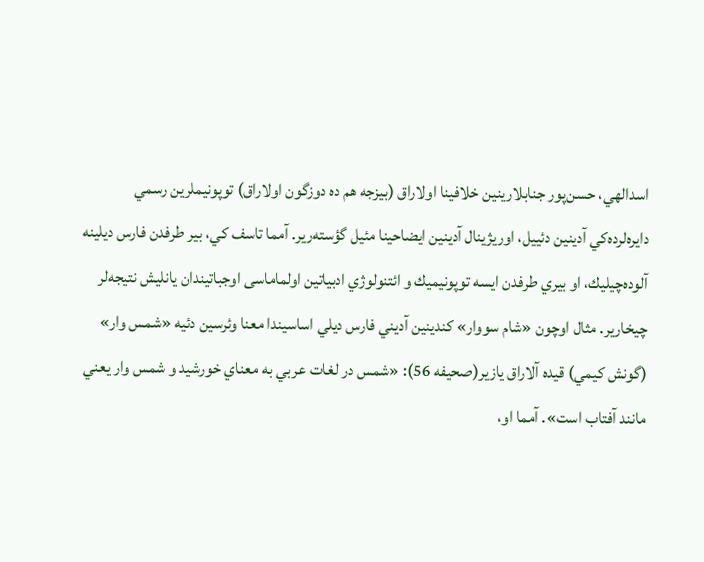اسدالهي، حسن‌پور جنابلارينين خلافينا اولاراق (بيزجه هم ده دوزگون اولاراق) توپونيملرين رسمي دايره‌لرده‌كي آدينين دئييل، اوريژينال آدينين ايضاحينا مئيل گؤسته‌رير. آمما تاسف كي، بير طرفدن فارس ديلينه آلوده‌چيليك، او بيري طرفدن ايسه توپونيميك و ائتنولوژي ادبیاتین اولماماسی اوجباتیندان يانليش نتيجه‌لر چيخارير. مثال اوچون «شام سووار» كندينين آديني فارس ديلي اساسيندا معنا وئرسين دئيه «شمس وار» (گونش كيمي) قيده آلاراق يازير(صحيفه 56): «شمس در لغات عربي به معناي خورشيد و شمس وار يعني مانند آفتاب است». آمما او،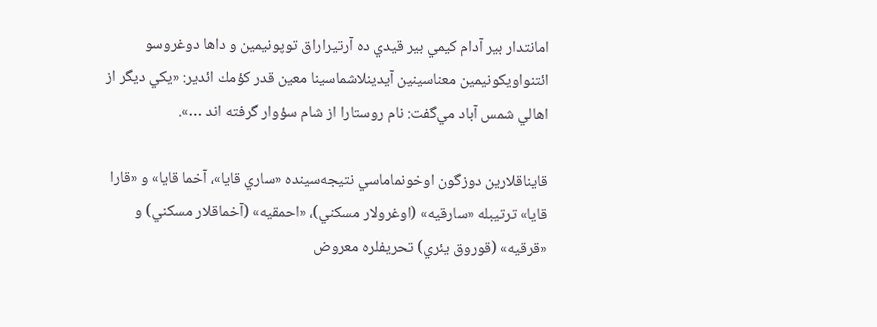امانتدار بير آدام كيمي بير قيدي ده آرتيراراق توپونيمين و داها دوغروسو ائتنواويكونيمين معناسينين آيدينلاشماسينا معين قدر كؤمك ائدير: «يكي ديگر از اهالي شمس آباد مي‌گفت: نام روستارا از شام سؤوار گرفته اند …».

قايناقلارين دوزگون اوخونماماسي نتيجه‌سينده «ساري قايا»، آخما قايا» و «قارا قايا» ترتيبله «سارقيه» (اوغرولار مسكني)، «احمقيه» (آخماقلار مسكني) و «قرقيه» (قوروق يئري) تحريفلره معروض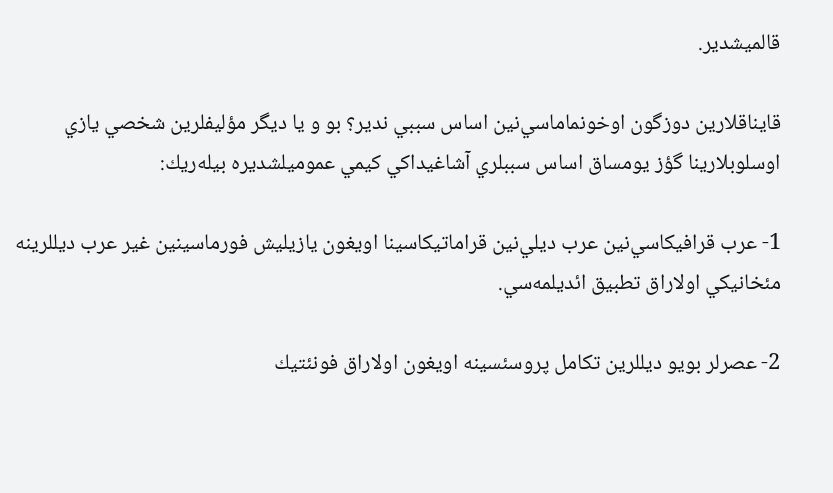قالميشدير.

قايناقلارين دوزگون اوخونماماسي‌نين اساس سببي ندير؟ بو و يا ديگر مؤليفلرين شخصي يازي اوسلوبلارينا گؤز يومساق اساس سببلري آشاغيداكي كيمي عموميلشديره بيله‌ريك:

1- عرب قرافيكاسي‌نين عرب ديلي‌نين قراماتيكاسينا اويغون يازيليش فورماسينين غير عرب ديللرينه مئخانيكي اولاراق تطبيق ائديلمه‌سي.

2- عصرلر بويو ديللرين تكامل پروسئسينه اويغون اولاراق فونئتيك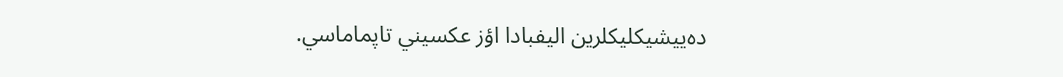ده‌ييشيكليكلرين اليفبادا اؤز عكسيني تاپماماسي.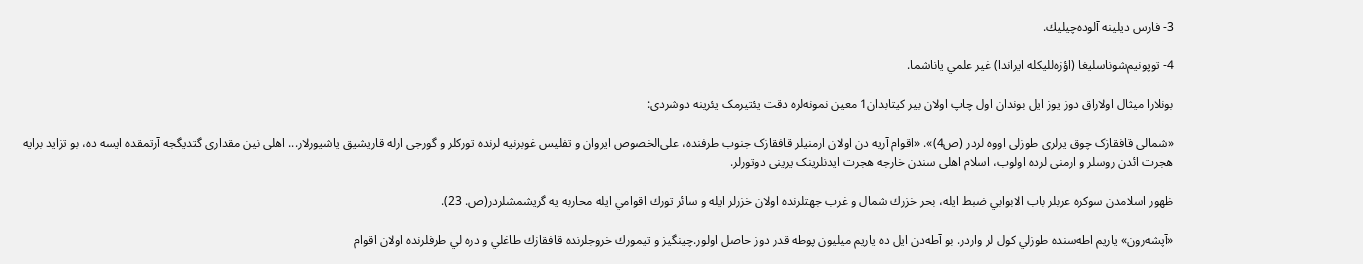3- فارس ديلينه آلوده‌چيليك.

4- توپونيم‌شوناسلیغا (اؤزه‌لليكله ايراندا) غير علمي ياناشما.

بونلارا میثال اولاراق دوز یوز ایل بوندان اول چاپ اولان بیر کیتابدان1 معین نمونه‌لره دقت یئتیرمک یئرینه دوشردی:

«شمالی قافقازک چوق یرلری طوزلی اووه لردر (ص4)». «اقوام آریه دن اولان ارمنیلر قافقازک جنوب طرفنده، علی‌الخصوص ایروان و تفلیس غوبرنیه لرنده تورکلر و گورجی ارله قاریشیق یاشیورلار... اهلی نین مقداری گتدیگجه آرتمقده ایسه ده، بو تزاید برایه هجرت ائدن روسلر و ارمنی لرده اولوب، اسلام اهلی سندن خارجه هجرت ایدنلرینک یرینی دوتورلر.

ظهور اسلامدن سوكره عربلر باب الابوابي ضبط ايله، بحر خزرك شمال و غرب جهتلرنده اولان خزرلر ايله و سائر تورك اقوامي ايله محاربه يه گريشمشلردر(ص. 23).

«آپشه‌رون» ياريم اطه‌سنده طوزلي كول لر واردر. بو آطه‌دن ايل ده ياريم ميليون پوطه قدر دوز حاصل اولور.چينگيز و تيمورك خروجلرنده قافقازك طاغلي و دره لي طرفلرنده اولان اقوام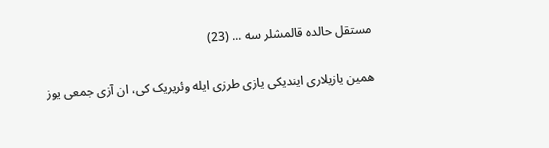مستقل حالده قالمشلر سه ... (23)

همین یازیلاری ایندیکی یازی طرزی ایله وئریریک کی، ان آزی جمعی یوز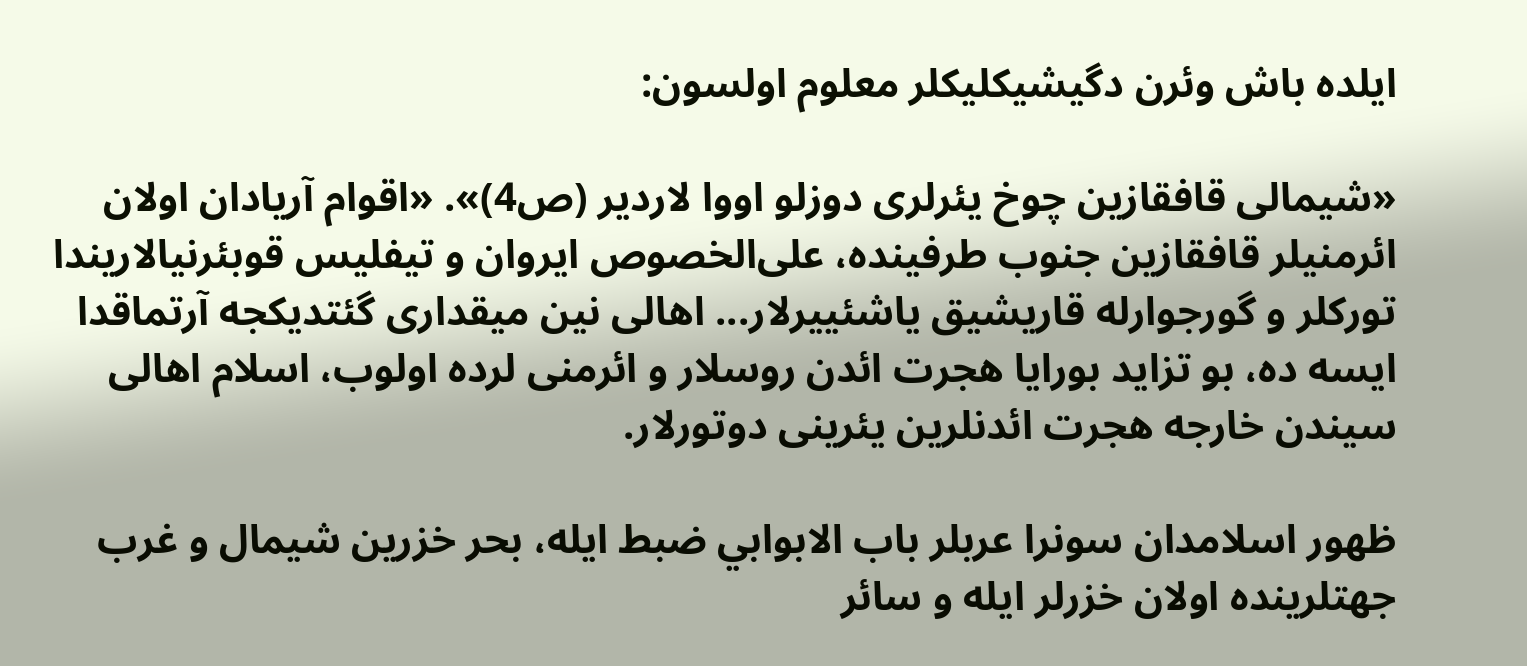ایلده باش وئرن دگیشیکلیکلر معلوم اولسون:

«شیمالی قافقازین چوخ یئرلری دوزلو اووا لاردیر (ص4)». «اقوام آریادان اولان ائرمنیلر قافقازین جنوب طرفینده، علی‌الخصوص ایروان و تیفلیس قوبئرنیالاریندا تورکلر و گورجوارله قاریشیق یاشئییرلار... اهالی نین میقداری گئتدیکجه آرتماقدا ایسه ده، بو تزاید بورایا هجرت ائدن روسلار و ائرمنی لرده اولوب، اسلام اهالی سیندن خارجه هجرت ائدنلرین یئرینی دوتورلار.

ظهور اسلامدان سونرا عربلر باب الابوابي ضبط ايله، بحر خزرین شیمال و غرب جهتلرینده اولان خزرلر ايله و سائر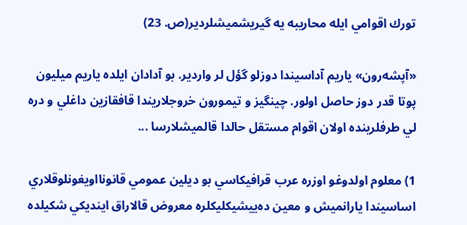تورك اقوامي ايله محاریبه يه گیريشمیشلردیر(ص. 23)

«آپشه‌رون» ياريم آداسیندا دوزلو گؤل لر واردیر. بو آدا‌دان ايلده ياريم ميليون پوتا قدر دوز حاصل اولور. چينگيز و تيمورون خروجلاریندا قافقازین داغلي و دره لي طرفلرینده اولان اقوام مستقل حالدا قالمیشلارسا ...

1) معلوم اولدوغو اوزره عرب قرافيكاسي بو ديلين عمومي قانونااويغونلوقلاري اساسيندا يارانميش و معين ده‌ييشيكليكلره معروض قالاراق اينديكي شكيلده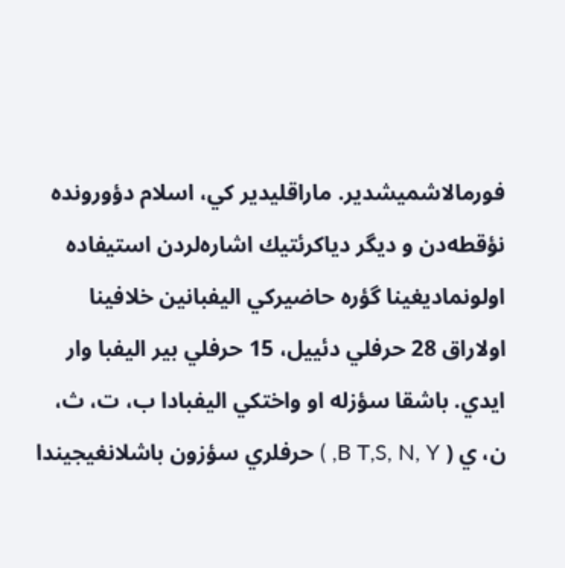فورمالاشميشدير. ماراقليدير كي، اسلام دؤورونده نؤقطه‌دن و ديگر دياكرئتيك اشاره‌لردن استيفاده اولونماديغينا گؤره حاضيركي اليفبانين خلافينا اولاراق 28 حرفلي دئييل، 15 حرفلي بير اليفبا وار ايدي. باشقا سؤزله او واختكي اليفبادا ب، ت، ث، ن، ي ( B T,S, N, Y, ) حرفلري سؤزون باشلانغيجيندا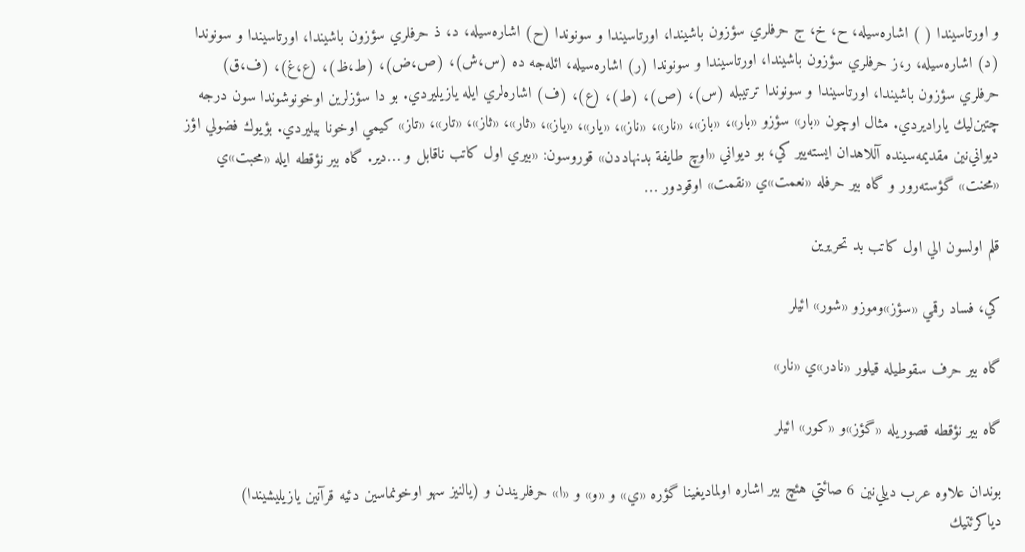و اورتاسيندا ( ) اشاره‌سيله، ح، خ، ج حرفلري سؤزون باشيندا، اورتاسيندا و سونوندا (ح) اشاره‌سيله، د، ذ حرفلري سؤزون باشيندا، اورتاسيندا و سونوندا (د) اشاره‌سيله، ر،ز حرفلري سؤزون باشيندا، اورتاسيندا و سونوندا (ر) اشاره‌سيله، ائله‌جه ده (س،ش)، (ص،ض)، (ط،ظ)، (ع،غ)، (ف،ق) حرفلري سؤزون باشيندا، اورتاسيندا و سونوندا ترتيبله (س)، (ص)، (ط)، (ع)، (ف) اشاره‌لري ايله يازيليردي. بو دا سؤزلرين اوخونوشوندا سون درجه چتين‌ليك ياراديردي. مثال اوچون «بار» سؤزو «بار»، «باز»، «نار»، «ناز»، «یار»، «یاز»، «ثار»، «ثاز»، «تار»، «تاز» كيمي اوخونا بيليردي. بؤيوك فضولي اؤز ديواني‌نين مقديمه‌سينده آللاهدان ايسته‌يير كي، بو ديواني «اوچ طايفة بدنهاددن» قوروسون: «بيري اول كاتب ناقابل و …دير. گاه بير نؤقطه ايله «محبت»ي «محنت» گؤسته‌رور و گاه بير حرفله «نعمت»ي «نقمت» اوقودور …

قلم اولسون الي اول كاتب بد تحريرين

كي، فساد رقمي «سؤز»وموزو «شور» ائيلر

گاه بير حرف سقوطيله قيلور «نادر»ي «نار»

گاه بير نؤقطه قصوريله «گؤز»و «كور» ائيلر

بوندان علاوه عرب ديلي‌نين 6 صائتي هئچ بير اشاره اولماديغينا گؤره «ي» و «و» و «ا» حرفلريندن و (يالنيز سهو اوخونماسين دئيه قرآنين يازيليشيندا) دياكرئتيك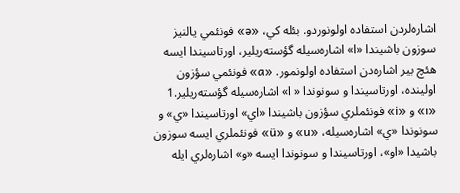اشاره‌لردن استفاده اولونوردو. بئله كي، «ə» فونئمي يالنيز سوزون باشيندا «ا» اشاره‌سيله گؤسته‌ريلير، اورتاسيندا ايسه هئچ بير اشاره‌دن استفاده اولونمور. «a» فونئمي سؤزون اولينده، اورتاسيندا و سونوندا « ا» اشاره‌سيله گؤسته‌ريلير.1 «ı» و «i» فونئملري سؤزون باشيندا «اي» اورتاسيندا «ي» و سونوندا «ي» اشاره‌سيله، «u» و «ü» فونئملري ايسه سوزون باشيدا «او»، اورتاسيندا و سونوندا ايسه «و» اشاره‌لري ايله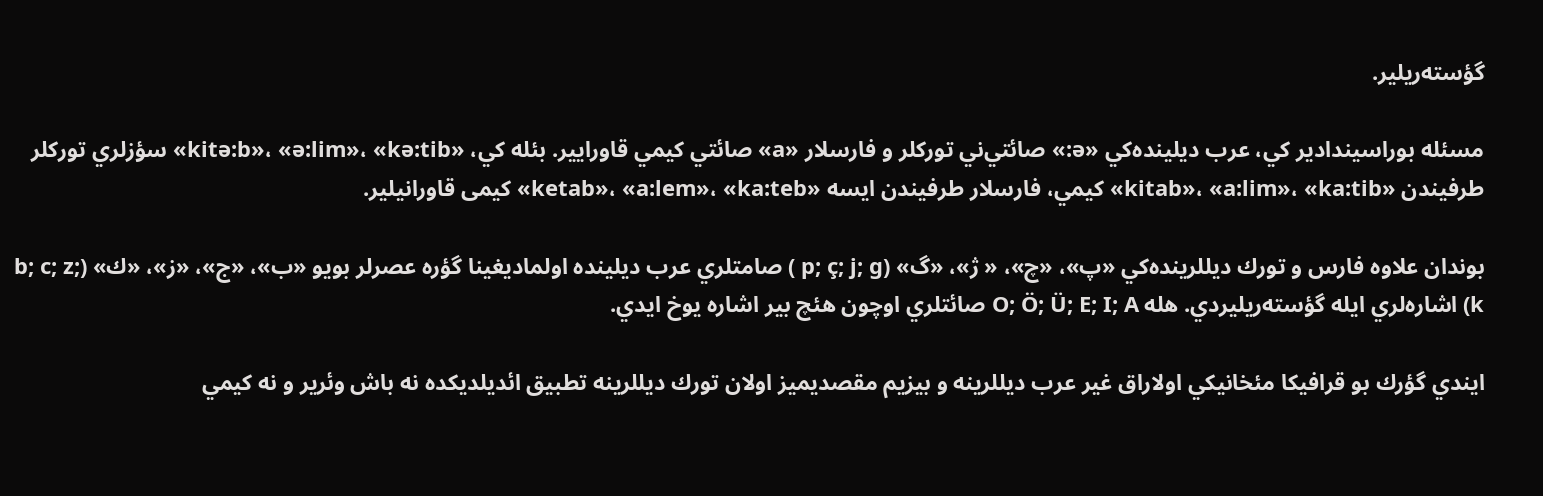گؤسته‌ريلير.

مسئله بوراسيندادير كي، عرب ديلينده‌كي «ə:» صائتي‌ني توركلر و فارسلار «a» صائتي كيمي قاورايير. بئله كي، «kitə:b»، «ə:lim»، «kə:tib» سؤزلري توركلر طرفيندن «kitab»، «a:lim»، «ka:tib» كيمي، فارسلار طرفيندن ايسه «ketab»، «a:lem»، «ka:teb» کیمی قاورانيلير.

بوندان علاوه فارس و تورك ديللرينده‌كي «پ»، «چ»، « ژ»، «گ» (p; ç; j; g ) صامتلري عرب ديلينده اولماديغينا گؤره عصرلر بويو «ب»، «ج»، «ز»، «ك» (b; c; z; k) اشاره‌لري ايله گؤسته‌ريليردي. هله O; Ö; Ü; E; I; A صائتلري اوچون هئچ بير اشاره يوخ ايدي.

ايندي گؤرك بو قرافيكا مئخانيكي اولاراق غير عرب ديللرينه و بيزيم مقصديميز اولان تورك ديللرينه تطبيق ائديلديكده نه باش وئرير و نه كيمي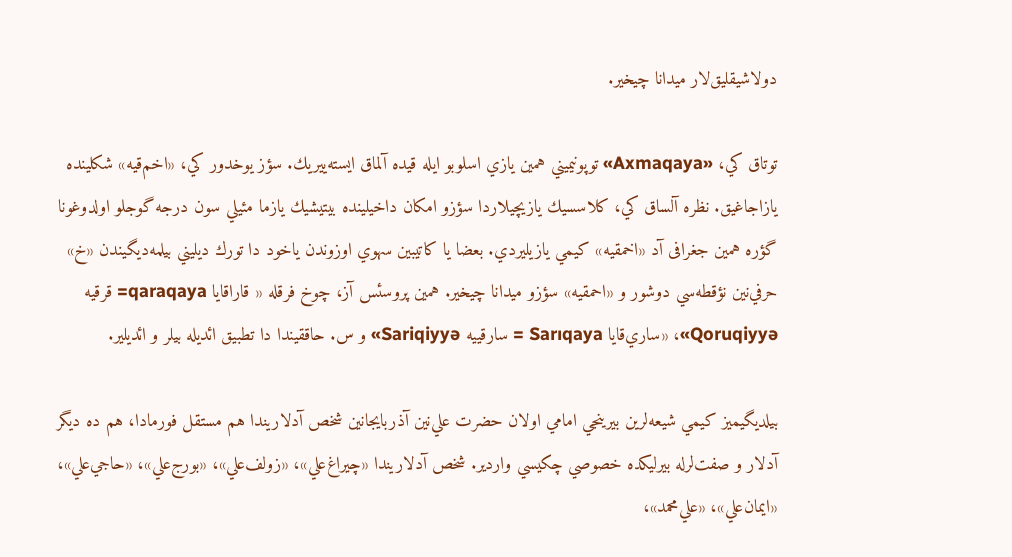دولاشيقليق‌لار ميدانا چيخير.

توتاق كي، «Axmaqaya» توپونيميني همين يازي اسلوبو ايله قيده آلماق ايسته‌ييريك. سؤز يوخدور كي، «اخم‌قيه» شكلينده يازاجاغيق. نظره آلساق كي، كلاسسيك يازيچيلاردا سؤزو امكان داخيلينده بيتيشيك يازما مئيلي سون درجه گوجلو اولدوغونا گؤره همين جغرافی آد «اخمقيه» كيمي يازيليردي. بعضا يا كاتيبين سهوي اوزوندن ياخود دا تورك ديليني بيلمه‌ديگيندن «خ» حرفي‌نين نؤقطه‌سي دوشور و «احمقيه» سؤزو ميدانا چيخير. همين پروسئس آز، چوخ فرقله « قاراقايا qaraqaya= قرقيه Qoruqiyyə»، «ساري‌قايا Sarıqaya = سارقييه Sariqiyyə» و س. حاققیندا دا تطبیق ائدیله بیلر و ائدیلیر.

بيلديگيميز كيمي شيعه‌لرين بيرينجي امامي اولان حضرت علي‌نين آذربايجانين شخص آدلاريندا هم مستقل فورمادا، هم ده ديگر آدلار و صفت‌لرله بيرليكده خصوصي چكيسي واردير. شخص آدلاريندا «چيراغ‌علي»، «زولف‌علي»، «بورج‌علي»، «حاجي‌علي»، «ايمان‌علي»، «علي‌محمد»،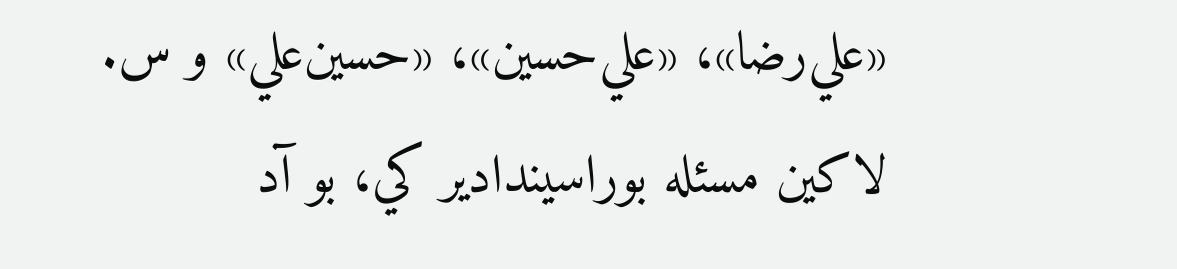«علي‌رضا»، «علي‌حسين»، «حسين‌علي» و س. لاكين مسئله بوراسيندادير كي، بو آد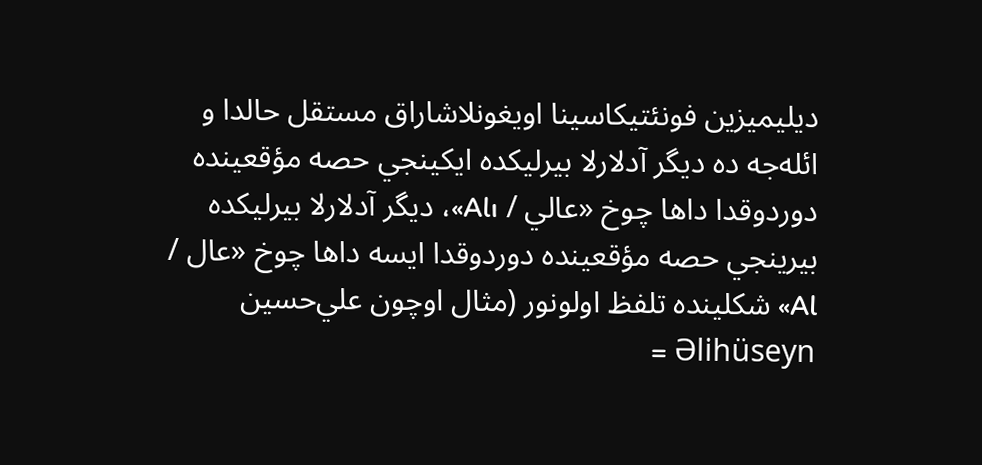ديليميزين فونئتيكاسينا اويغونلاشاراق مستقل حالدا و ائله‌جه ده ديگر آدلارلا بيرليكده ايكينجي حصه مؤقعينده دوردوقدا داها چوخ «عالي / Alı»، ديگر آدلارلا بيرليكده بيرينجي حصه مؤقعينده دوردوقدا ايسه داها چوخ «عال / Al» شكلينده تلفظ اولونور (مثال اوچون علي‌حسين Əlihüseyn =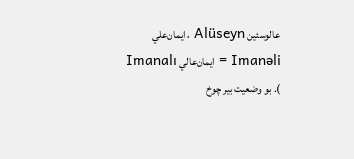عالوسئین Alüseyn ، ايمان‌علي Imanəli = ايمان‌عالي Imanalı ). بو وضعيت بير چوخ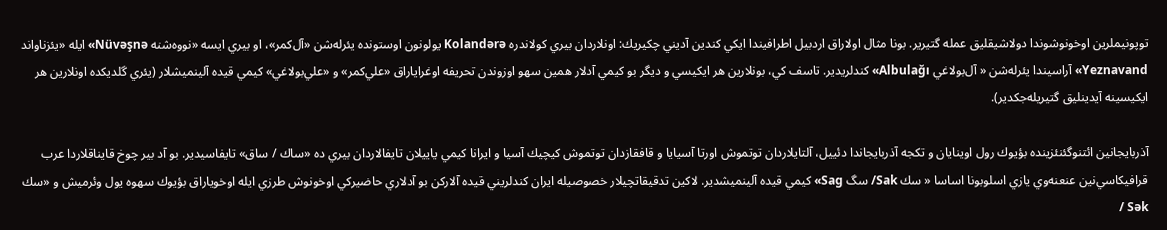توپونيملرين اوخونوشوندا دولاشيقليق عمله گتيرير. بونا مثال اولاراق اردبيل اطرافيندا ايكي كندين آديني چكيريك: اونلاردان بيري كولاندره Kolandərə يولونون اوستونده يئرله‌شن «آل‌كمر»، او بيري ايسه «نووه‌شنه Nüvəşnə» ايله «يئزناواند Yeznavand» آراسيندا يئرله‌شن « آل‌بولاغي Albulağı» كندلريدير. تاسف كي، بونلارين هر ايكيسي و ديگر بو كيمي آدلار همين سهو اوزوندن تحريفه اوغراياراق «علي‌كمر» و «علي‌بولاغي» كيمي قيده آلينميشلار (يئري گلديكده اونلارين هر ايكيسينه آيدينليق گتيريله‌جكدير).

آذربايجانين ائتنوگئنئزينده بؤيوك رول اوينايان و تكجه آذربايجاندا دئييل، آلتايلاردان توتموش اورتا آسيايا و قافقازدان توتموش كيچيك آسيا و ايرانا كيمي ياييلان تايفالاردان بيري ده «ساك / ساق» تايفاسيدير. بو آد بير چوخ قايناقلاردا عرب قرافيكاسي‌نين عنعنه‌وي يازي اسلوبونا اساسا « سك Sak/ سگ Sag» كيمي قيده آلينميشدير. لاكين تدقيقاتچيلار خصوصيله ايران كندلريني قيده آلاركن بو آدلاري حاضيركي اوخونوش طرزي ايله اوخوياراق بؤيوك سهوه يول وئرميش و «سك Sək /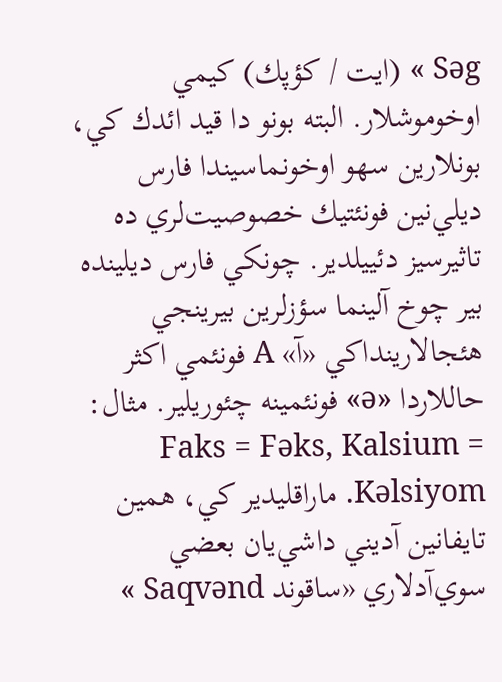Səg » (ايت / كؤپك) كيمي اوخوموشلار. البته بونو دا قيد ائدك كي، بونلارين سهو اوخونماسيندا فارس ديلي‌نين فونئتيك خصوصيت‌لري ده تاثيرسيز دئييلدير. چونكي فارس ديلينده بير چوخ آلينما سؤزلرين بيرينجي هئجالارينداكي «آ» A فونئمي اكثر حاللاردا «ə» فونئمينه چئوريلير. مثال: Faks = Fəks, Kalsium = Kəlsiyom. ماراقليدير كي، همين تايفانين آديني داشي‌يان بعضي سوي‌آدلاري «ساقوند Saqvənd »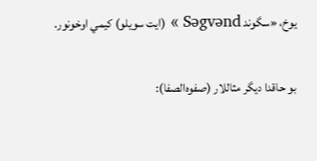يوخ، «سگوند Səgvənd » (ايت سويلو) كيمي اوخونور.

بو حاقدا ديگر مثاللار (صفوه‌الصفا):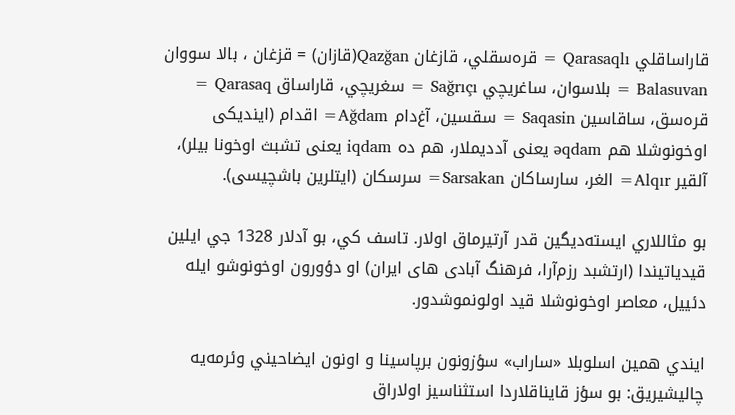قاراساقلي Qarasaqlı = قره‌سقلي، قازغان Qazğan(قازان) = قزغان ، بالا سووان Balasuvan = بلاسوان، ساغريچي Sağrıçı = سغريچي، قاراساق Qarasaq = قره‌سق، ساقاسين Saqasin = سقسين، آغ‌دام Ağdam= اقدام (ایندیکی اوخونوشلا هم əqdam یعنی آددیملار، هم ده iqdam یعنی تشبث اوخونا بیلر)، آلقير Alqır= الغر، سارساكان Sarsakan= سرسكان (ایتلرین باشچیسی).

بو مثاللاري ايسته‌ديگين قدر آرتيرماق اولار. تاسف كي، بو آدلار 1328 جي ايلين قيدياتيندا (ارتشبد رزم‌آرا، فرهنگ آبادی های ایران) او دؤورون اوخونوشو ايله دئييل، معاصر اوخونوشلا قيد اولونموشدور.

ايندي همين اسلوبلا «ساراب» سؤزونون برپاسينا و اونون ايضاحيني وئرمه‌يه چاليشيريق: بو سؤز قايناقلاردا استثناسيز اولاراق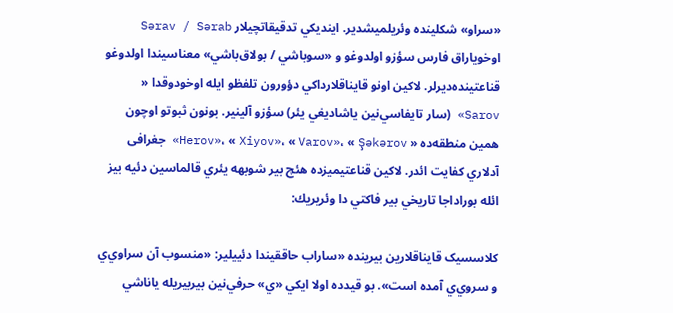«سراو» شكلينده وئريلميشدير. اينديكي تدقيقاتچيلار Sərav / Sərab اوخوياراق فارس سؤزو اولدوغو و «سوباشي / بولاق‌باشي» معناسيندا اولدوغو قناعتينده‌ديرلر. لاكين اونو قايناقلارداكي دؤورون تلفظو ايله اوخودوقدا « Sarov» (سار تايفاسي‌نين ياشاديغي يئر) سؤزو آلينير. بونون ثبوتو اوچون همين منطقه‌ده « Herov»، « Xiyov»، « Varov»، « Şəkərov» جغرافی آدلاري كفايت ائدر. لاكين قناعتيميزده هئچ بير شوبهه يئري قالماسين دئيه بيز ائله بوراداجا تاريخي بير فاكتي دا وئريريك:

کلاسسیک قایناقلارین بیرینده «ساراب حاققيندا دئييلير: «منسوب آن سراوي‌ي و سروي‌ي آمده است». بو قيدده اولا ايكي «ي» حرفي‌نين بيربيريله ياناشي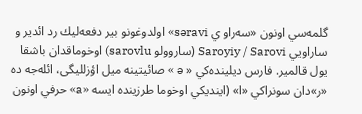گلمه‌سي اونون «سه‌راو ي səravi» اولدوغونو بير دفعه‌ليك رد ائدير و ساراويي Saroyiy / Sarovi (ساروولو sarovlu) اوخوماقدان باشقا يول قالمير. فارس ديلينده‌كي « ə » صائيتينه ميل اؤزللیگی، ائله‌جه ده «ر»دان سونراكي «ا» (اينديكي اوخوما طرزينده ايسه «a» حرفي اونون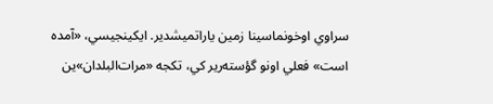سراوي اوخونماسينا زمين ياراتميشدير. ايكينجيسي، «آمده است» فعلي اونو گؤسته‌رير كي، تكجه «مرات‌البلدان»ين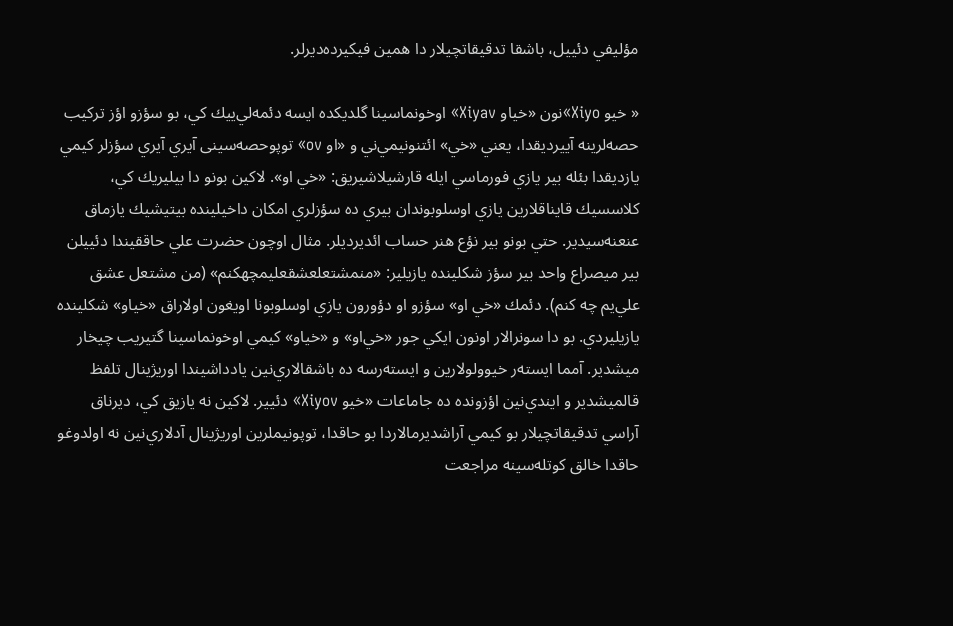مؤليفي دئييل، باشقا تدقيقاتچيلار دا همين فيكيرده‌ديرلر.

« خيو Xiyo»نون «خياو Xiyav» اوخونماسينا گلديكده ايسه دئمه‌لي‌ييك كي، بو سؤزو اؤز تركيب حصه‌لرينه آييرديقدا، يعني «خي» ائتنونيمي‌ني و «او ov» توپوحصه‌سینی آيري آيري سؤزلر كيمي يازديقدا بئله بير يازي فورماسي ايله قارشيلاشيريق: «خي او». لاكين بونو دا بيليريك كي، كلاسسيك قايناقلارين يازي اوسلوبوندان بيري ده سؤزلري امكان داخيلينده بيتيشيك يازماق عنعنه‌سيدير. حتي بونو بير نؤع هنر حساب ائديرديلر. مثال اوچون حضرت علي حاققيندا دئييلن بير ميصراع واحد بير سؤز شكلينده يازيلير: «منمشتعلعشقعليمچهكنم» (من مشتعل عشق علي‌يم چه كنم). دئمك «خي او» سؤزو او دؤورون يازي اوسلوبونا اويغون اولاراق «خياو» شكلينده يازيليردي. بو دا سونرالار اونون ايكي جور «خي‌او» و «خياو» كيمي اوخونماسينا گتيريب چيخار ميشدير. آمما ايسته‌ر خيوولولارين و ايسته‌رسه ده باشقالاري‌نين يادداشيندا اوريژينال تلفظ قالميشدير و ايندي‌نين اؤزونده ده جاماعات «خيو Xiyov» دئيير. لاكين نه يازيق كي، ديرناق آراسي تدقيقاتچيلار بو كيمي آراشديرمالاردا بو حاقدا، توپونيملرين اوريژينال آدلاري‌نين نه اولدوغو حاقدا خالق كوتله‌سينه مراجعت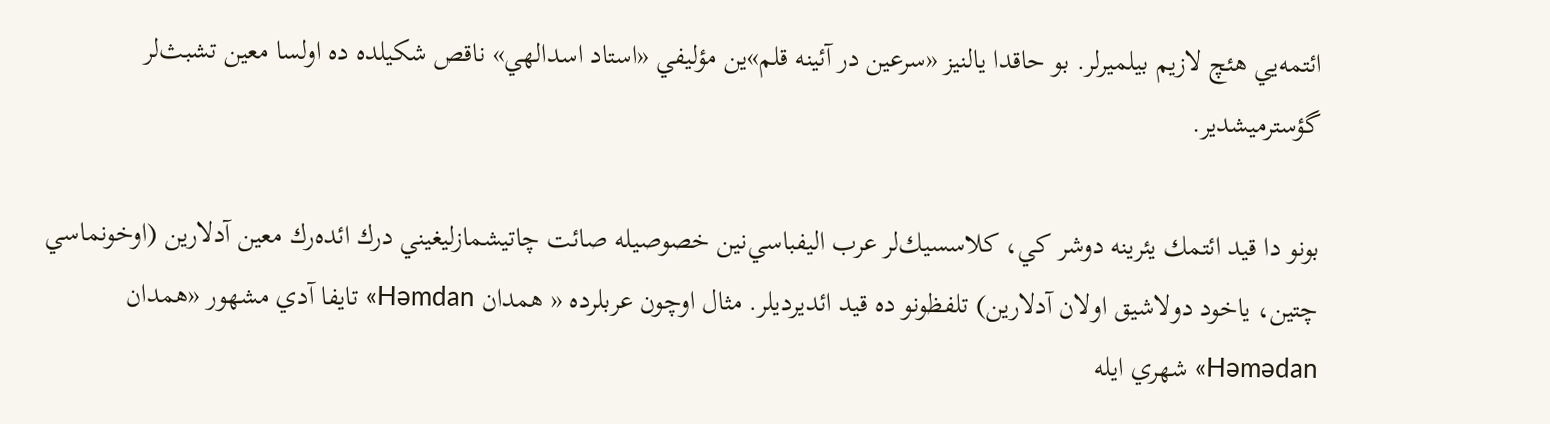ائتمه‌يي هئچ لازيم بيلميرلر. بو حاقدا يالنيز «سرعين در آئينه قلم»ين مؤليفي «استاد اسدالهي» ناقص شكيلده ده اولسا معين تشبث‌لر گؤسترميشدير.

بونو دا قيد ائتمك يئرينه دوشر كي، كلاسسيك‌لر عرب اليفباسي‌نين خصوصيله صائت چاتيشمازليغيني درك ائده‌رك معين آدلارين (اوخونماسي چتين، ياخود دولاشيق اولان آدلارين) تلفظونو ده قيد ائديرديلر. مثال اوچون عربلرده « همدان Həmdan» تايفا آدي مشهور «همدان Həmədan» شهري ايله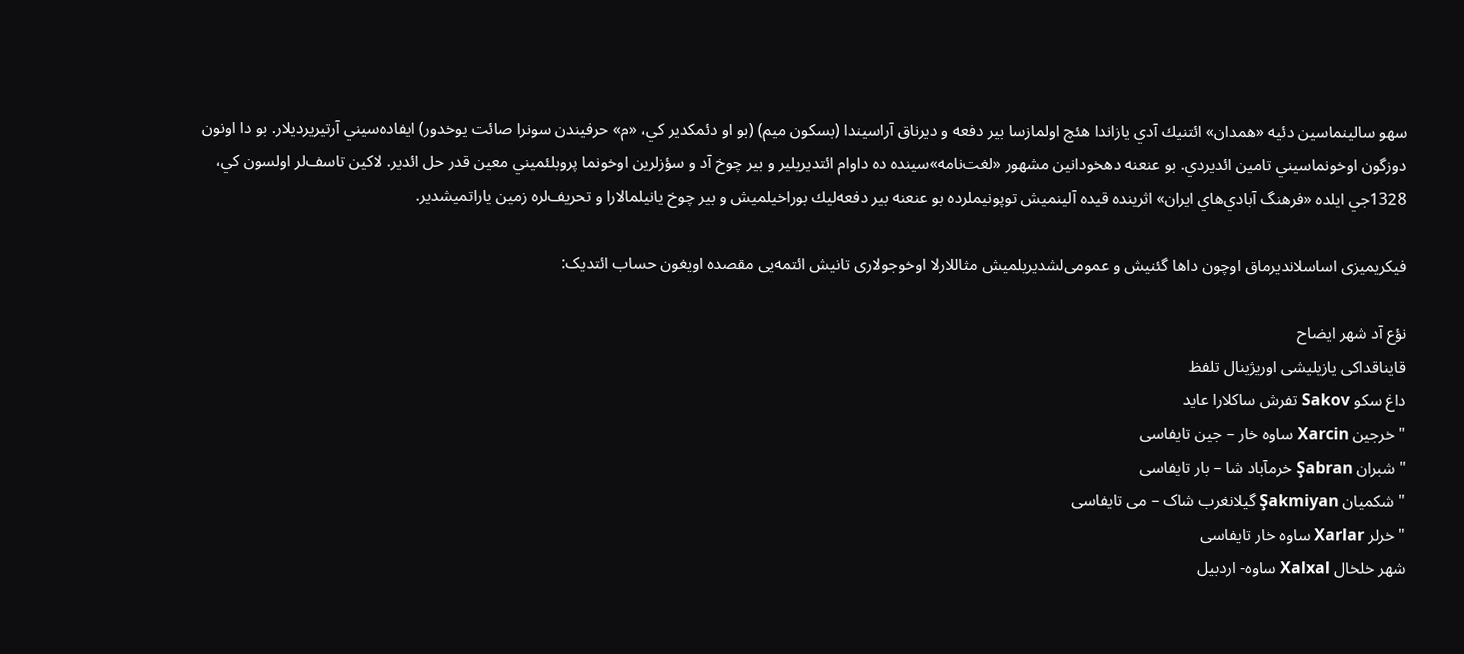سهو سالينماسين دئيه «همدان» ائتنيك آدي يازاندا هئچ اولمازسا بير دفعه و ديرناق آراسيندا (بسكون ميم) (بو او دئمكدير كي، «م» حرفيندن سونرا صائت يوخدور) ايفاده‌سيني آرتيريرديلار. بو دا اونون دوزگون اوخونماسيني تامين ائديردي. بو عنعنه دهخودانين مشهور «لغت‌نامه»سينده ده داوام ائتديريلير و بير چوخ آد و سؤزلرين اوخونما پروبلئميني معين قدر حل ائدير. لاكين تاسف‌لر اولسون كي، 1328جي ايلده «فرهنگ آبادي‌هاي ايران» اثرينده قيده آلينميش توپونيملرده بو عنعنه بير دفعه‌ليك بوراخيلميش و بير چوخ يانيلمالارا و تحريف‌لره زمين ياراتميشدير.

فیکریمیزی اساسلاندیرماق اوچون داها گئنیش و عمومی‌لشدیریلمیش مثاللارلا اوخوجولاری تانیش ائتمه‌یی مقصده اویغون حساب ائتدیک:

نؤع آد شهر ایضاح
قایناقداکی یازیلیشی اوریژینال تلفظ
داغ سکو Sakov تفرش ساکلارا عاید
" خرجین Xarcin ساوه خار – جین تایفاسی
" شبران Şabran خرمآباد شا – بار تایفاسی
" شکمیان Şakmiyan گیلانغرب شاک – می تایفاسی
" خرلر Xarlar ساوه خار تایفاسی
شهر خلخال Xalxal ساوه- اردبیل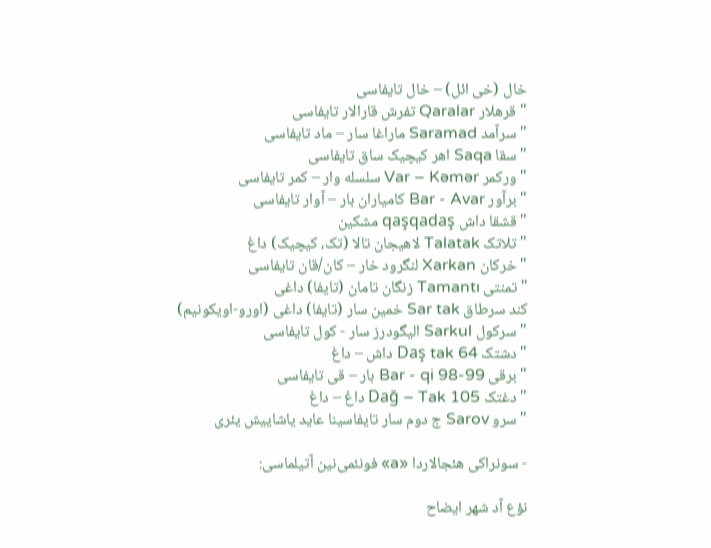خال (خی ائل) – خال تایفاسی
" قرهلار Qaralar تفرش قارالار تایفاسی
" سرآمد Saramad ماراغا سار – ماد تایفاسی
" سقا Saqa اهر کیچیک ساق تایفاسی
" ورکمر Var – Kəmər سلسله وار – کمر تایفاسی
" برآور Bar - Avar کامیاران بار – آوار تایفاسی
" قشقا داش qaşqadaş مشکین
" تلاتک Talatak لاهیجان تالا (تک، کیچیک) داغ
" خرکان Xarkan لنگرود خار – کان/قان تایفاسی
" تمنتی Tamantı زنگان تامان (تایفا) داغی
کند سرطاق Sar tak خمین سار (تایفا) داغی (اورو-اویکونیم)
" سرکول Sarkul الیگودرز سار - کول تایفاسی
" دشتک Daş tak 64 داش – داغ
" برقی Bar - qi 98-99 بار – قی تایفاسی
" دغتک Dağ – Tak 105 داغ – داغ
" سرو Sarov ج دوم سار تایفاسینا عاید یاشاییش یئری

- سونراکی هئجالاردا «a» فونئمی‌نین آتیلماسی:

نؤع آد شهر ایضاح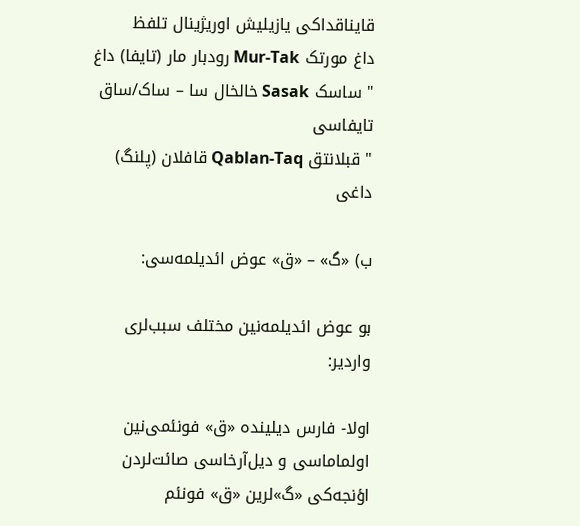قایناقداکی یازیلیش اوریژینال تلفظ
داغ مورتک Mur-Tak رودبار مار (تایفا) داغ
" ساسک Sasak خالخال سا – ساک/ساق تایفاسی
" قبلانتق Qablan-Taq قافلان (پلنگ) داغی

ب) «گ» – «ق» عوض ائدیلمه‌سی:

بو عوض ائدیلمه‌نین مختلف سبب‌لری واردیر:

اولا- فارس دیلینده «ق» فونئمی‌نین اولماماسی و دیل‌آرخاسی صائت‌لردن اؤنجه‌کی «گ»لرین «ق» فونئم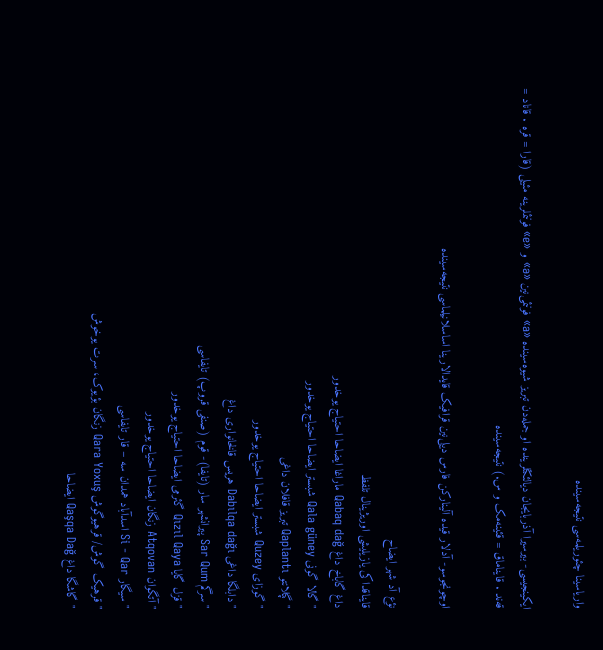واریاسینا چئوریلمه‌سی نتیجه‌سینده

ایکینجیسی- بیرسیرا آذربایجان دیالئکتلرینده او جمله‌دن تبریز شیوه‌سینده «a» فونئمی‌نین «ə» و «e» فونئملرینه مئیلی (قارا = قره . قاناد = قه‌ند . قایناماق = قئینه‌مک و س.) نتیجه‌سینده

اوچونجوسو- آدلار قیده آلینارکن فارس دیلی‌نین قرافیک قایدالارینا اساسلانیلماسی نتیجه‌سینده

نؤع آد شهر ایضاح
قایناقداکی یازیلیشی اوریژینال تلفظ
داغ گاباخ داغ Qabaq dağ ماراغا ایضاحا احتیاج یوخدور
" گالا گونی Qala güney شبستر ایضاحا احتیاج یوخدور
" گپلانتو Qaplantı تبریز قافلان داغی
" گوزای Quzey شبستر ایضاحا احتیاج یوخدور
" دابلگا داغی Dabılqa dağı هریس قالخانواری داغ
" سرگم Sar Qum پیرانشهر سار (تایفا)- قوم (صنفی قروپ) تایفاسی
" قزل گایا Qızıl Qaya گئرمی ایضاحا احتیاج یوخدور
" آتگوان Atqovan زنگان ایضاحا احتیاج یوخدور
" سیگار Si - Qar اسدآباد همدان سه – قار تایفاسی
" قرهیک گوش/ قرهیوگوش Qara Yoxuş زنگان بؤیوک، سرت یوخوش
" گاشگا داغ Qaşqa Dağ ایضاحا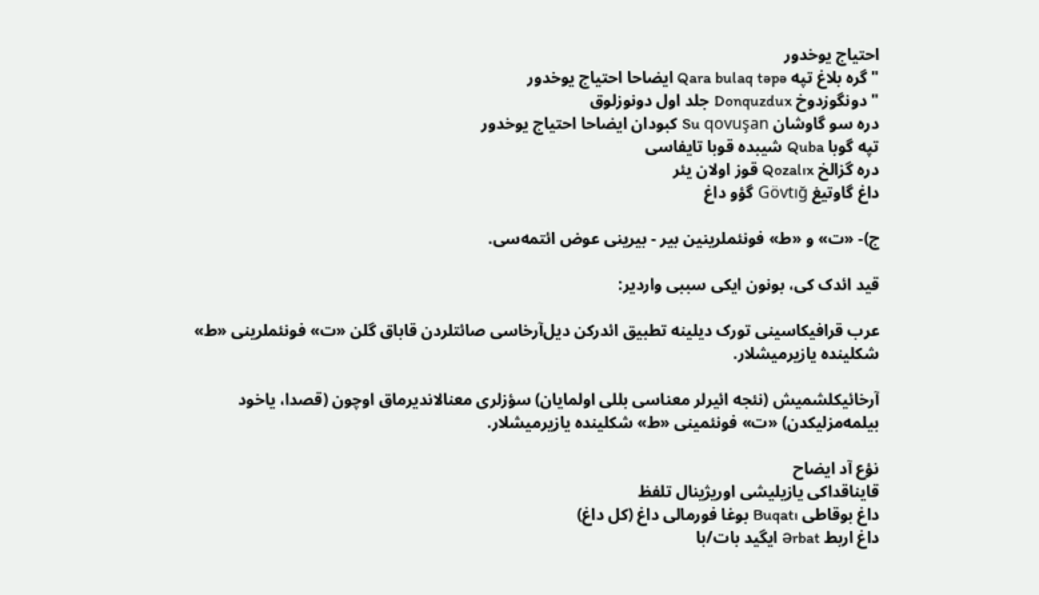احتیاج یوخدور
" گره بلاغ تپه Qara bulaq təpə ایضاحا احتیاج یوخدور
" دونگوزدوخ Donquzdux جلد اول دونوزلوق
دره سو گاوشان Su qovuşan کبودان ایضاحا احتیاج یوخدور
تپه گوبا Quba شیبده قوبا تایفاسی
دره گزالخ Qozalıx قوز اولان یئر
داغ گاوتیغ Gövtığ گؤو داغ

ج)- «ت» و «ط» فونئملرینین بیر - بیرینی عوض ائتمه‌سی.

قید ائدک کی، بونون ایکی سببی واردیر:

عرب قرافیکاسینی تورک دیلینه تطبیق ائدرکن دیل‌آرخاسی صائتلردن قاباق گلن «ت» فونئملرینی «ط» شکلینده یازیرمیشلار.

آرخائیکلشمیش (نئجه ائیرلر معناسی بللی اولمایان) سؤزلری معنالاندیرماق اوچون (قصدا، یاخود بیلمه‌مزلیکدن) «ت» فونئمینی «ط» شکلینده یازیرمیشلار.

نؤع آد ایضاح
قایناقداکی یازیلیشی اوریژینال تلفظ
داغ بوقاطی Buqatı بوغا فورمالی داغ (کل داغ)
داغ اربط Ərbat ایگید بات/با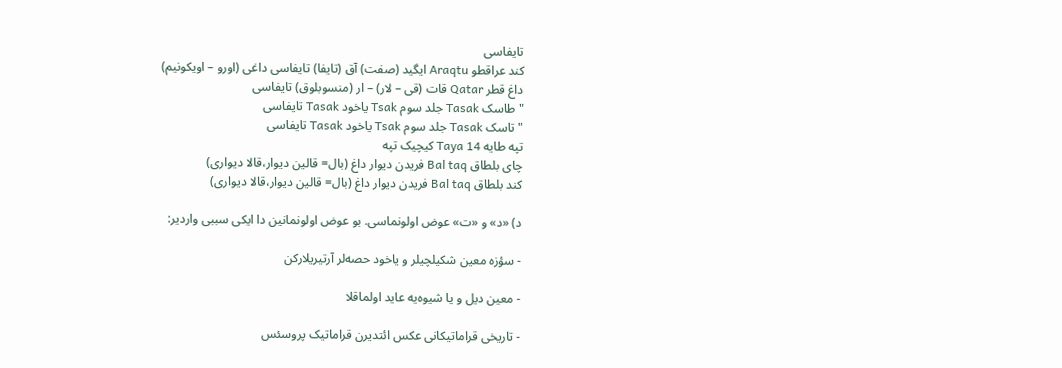تایفاسی
کند عراقطو Araqtu ایگید (صفت) آق (تایفا) تایفاسی داغی (اورو – اویکونیم)
داغ قطر Qatar قات (قی – لار) – ار (منسوبلوق) تایفاسی
" طاسک Tasak جلد سوم Tsak یاخود Tasak تایفاسی
" تاسک Tasak جلد سوم Tsak یاخود Tasak تایفاسی
تپه طایه Taya 14 کیچیک تپه
چای بلطاق Bal taq فریدن دیوار داغ (بال= قالین دیوار،قالا دیواری)
کند بلطاق Bal taq فریدن دیوار داغ (بال= قالین دیوار،قالا دیواری)

د) «د» و «ت» عوض اولونماسی. بو عوض اولونمانین دا ایکی سببی واردیر:

- سؤزه معین شکیلچیلر و یاخود حصه‌لر آرتیریلارکن

- معین دیل و یا شیو‌ه‌یه عاید اولماقلا

- تاریخی قراماتیکانی عکس ائتدیرن قراماتیک پروسئس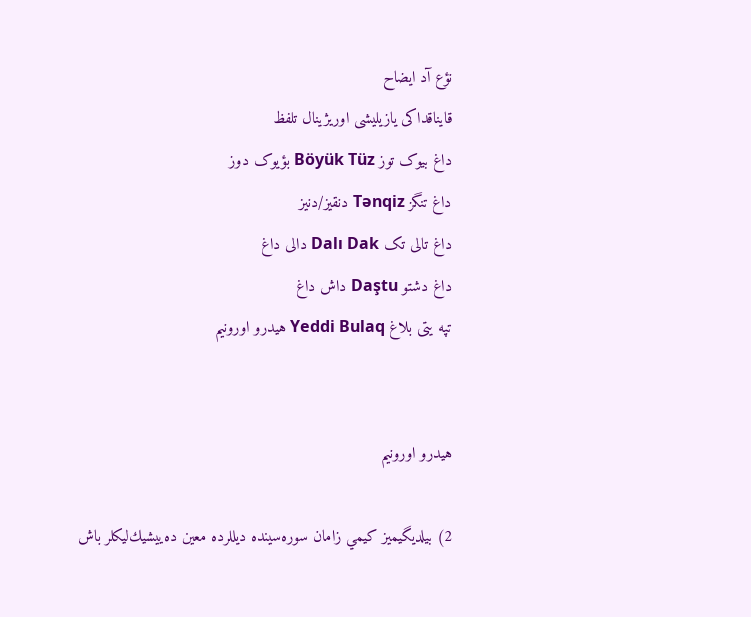نؤع آد ایضاح
قایناقداکی یازیلیشی اوریژینال تلفظ
داغ بیوک توز Böyük Tüz بؤیوک دوز
داغ تنگز Tənqiz دنقیز/دنیز
داغ تالی تک Dalı Dak دالی داغ
داغ دشتو Daştu داش داغ
تپه یتی بلاغ Yeddi Bulaq هیدرو اورونیم


هیدرو اورونیم

2) بيلديگيميز كيمي زامان سوره‌سينده ديللرده معين ده‌ييشيك‌ليكلر باش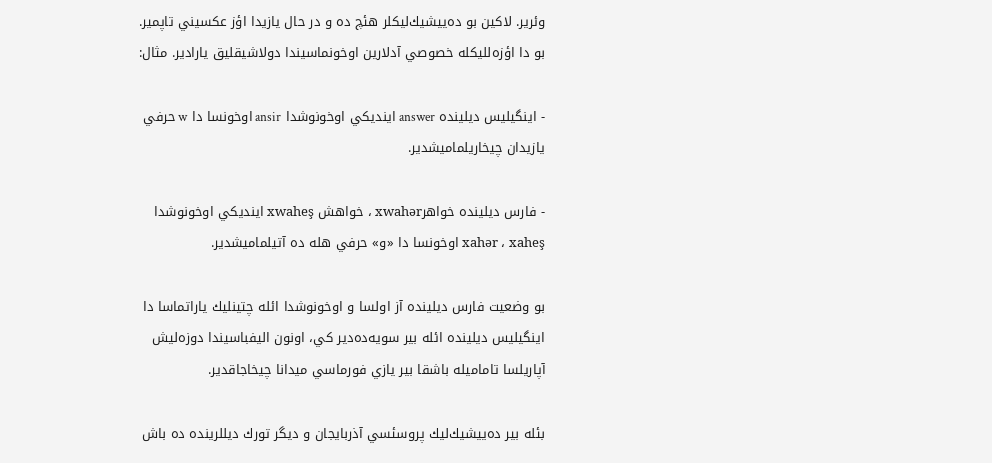وئرير. لاكين بو ده‌ييشيك‌ليكلر هئچ ده و در حال يازيدا اؤز عكسيني تاپمير. بو دا اؤزه‌لليكله خصوصي آدلارين اوخونماسيندا دولاشيقليق يارادير. مثال:

- اينگيليس ديلينده answer اينديكي اوخونوشدا ansir اوخونسا دا w حرفي يازيدان چيخاريلماميشدير.

- فارس ديلينده خواهرxwahər ، خواهش xwaheş اينديكي اوخونوشدا xahər ، xaheş اوخونسا دا «و» حرفي هله ده آتيلماميشدير.

بو وضعيت فارس ديلينده آز اولسا و اوخونوشدا ائله چتينليك ياراتماسا دا اينگيليس ديلينده ائله بير سويه‌ده‌دير كي، اونون اليفباسيندا دوزه‌ليش آپاريلسا تاماميله باشقا بير يازي فورماسي ميدانا چيخاجاقدير.

بئله بير ده‌ييشيك‌ليك پروسئسي آذربايجان و ديگر تورك ديللرينده ده باش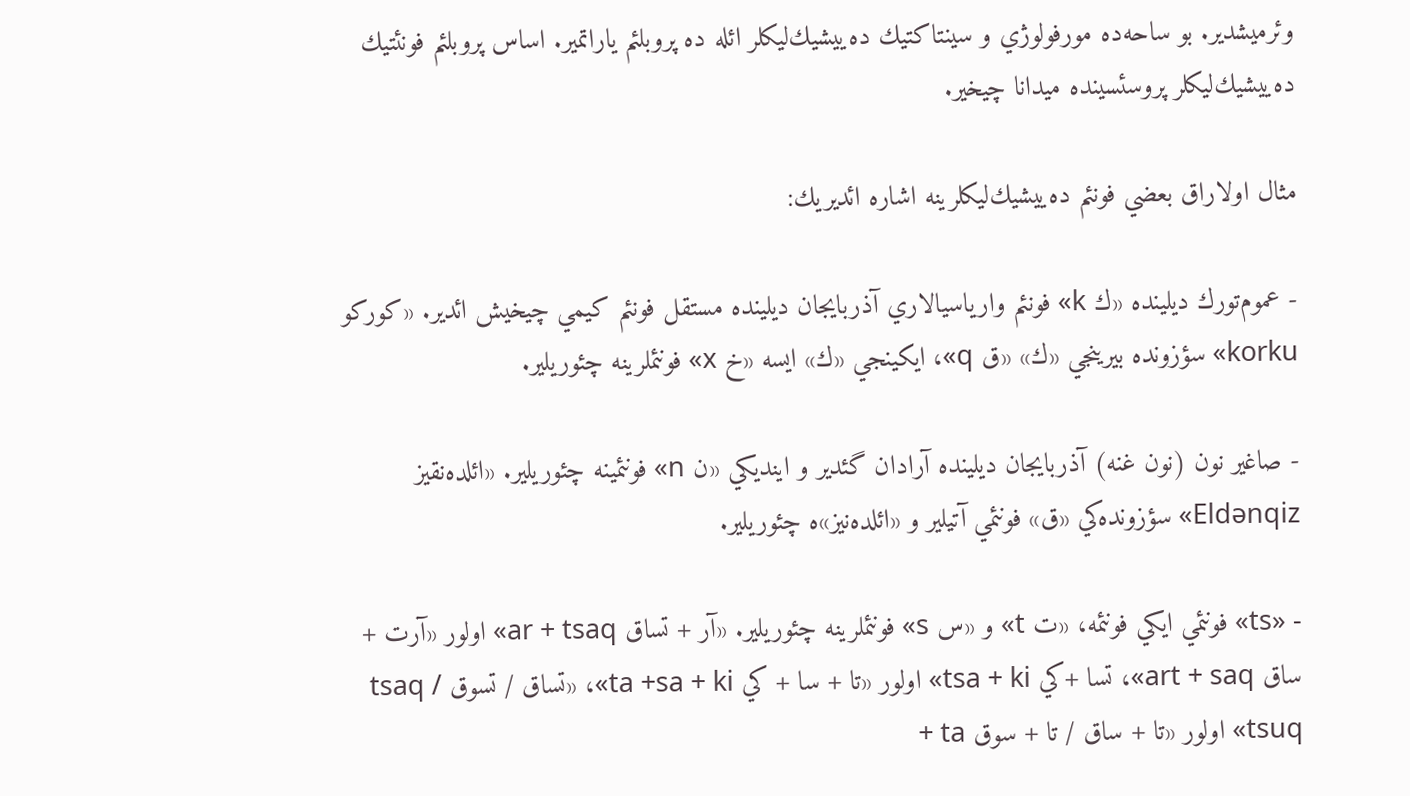وئرميشدير. بو ساحه‌ده مورفولوژي و سينتاكتيك ده‌ييشيك‌ليكلر ائله ده پروبلئم ياراتمير. اساس پروبلئم فونئتيك ده‌ييشيك‌ليكلر پروسئسينده ميدانا چيخير.

مثال اولاراق بعضي فونئم ده‌ييشيك‌ليكلرينه اشاره ائديريك:

- عموم‌تورك ديلينده «ك k» فونئم وارياسيالاري آذربايجان ديلينده مستقل فونئم كيمي چيخيش ائدير. «كوركو korku» سؤزونده بيرينجي «ك» «ق q»، ايكينجي «ك» ايسه «خ x» فونئملرينه چئوريلير.

- صاغير نون (نون غنه) آذربايجان ديلينده آرادان گئدير و اينديكي «ن n» فونئمينه چئوريلير. «ائلده‌نقيز Eldənqiz» سؤزونده‌كي «ق» فونئمي آتيلير و «ائلده‌نيز»ه چئوريلير.

- «ts» فونئمي ايكي فونئمه، «ت t» و «س s» فونئملرينه چئوريلير. «آر + تساق ar + tsaq» اولور «آرت + ساق art + saq»، تسا +كي tsa + ki» اولور «تا + سا + كي ta +sa + ki»، «تساق / تسوق tsaq / tsuq» اولور «تا + ساق / تا + سوق ta +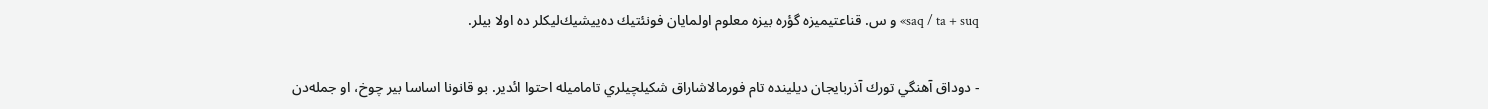saq / ta + suq» و س. قناعتيميزه گؤره بيزه معلوم اولمايان فونئتيك ده‌ييشيك‌ليكلر ده اولا بيلر.

- دوداق آهنگي تورك آذربايجان ديلينده تام فورمالاشاراق شكيلچيلري تاماميله احتوا ائدير. بو قانونا اساسا بير چوخ، او جمله‌دن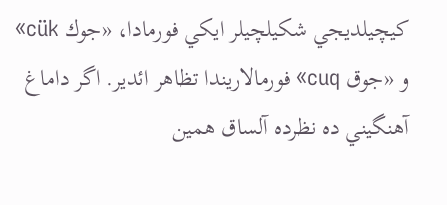كيچيلديجي شكيلچيلر ايكي فورمادا، «جوك cük» و «جوق cuq» فورمالاريندا تظاهر ائدير. اگر داماغ آهنگيني ده نظرده آلساق همين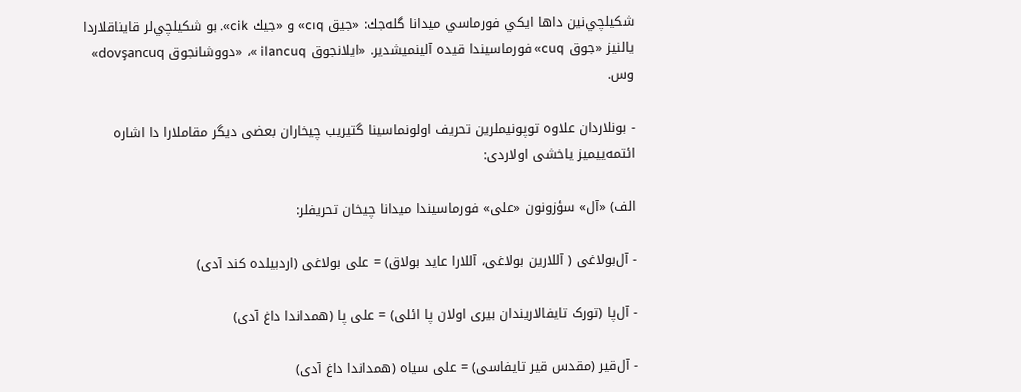شكيلچي‌نين داها ايكي فورماسي ميدانا گله‌جك: «جيق cıq» و «جيك cik». بو شكيلچي‌لر قايناقلاردا يالنيز «جوق cuq» فورماسيندا قيده آلينميشدير. «ايلانجوق ilancuq »، «دووشانجوق dovşancuq» وس.

- بونلاردان علاوه توپونیملرین تحریف اولونماسینا گتیریب چیخاران بعضی دیگر مقاملارا دا اشاره ائتمه‌ییمیز یاخشی اولاردی:

الف) «آل» سؤزونون «علی» فورماسیندا میدانا چیخان تحریفلر:

- آل‌بولاغی ( آللارین بولاغی، آللارا عاید بولاق) = علی بولاغی (اردبیلده کند آدی)

- آل‌پا (تورک تایفالاریندان بیری اولان پا ائلی) = علی پا (همداندا داغ آدی)

- آل‌قیر (مقدس قیر تایفاسی) = علی سیاه (همداندا داغ آدی)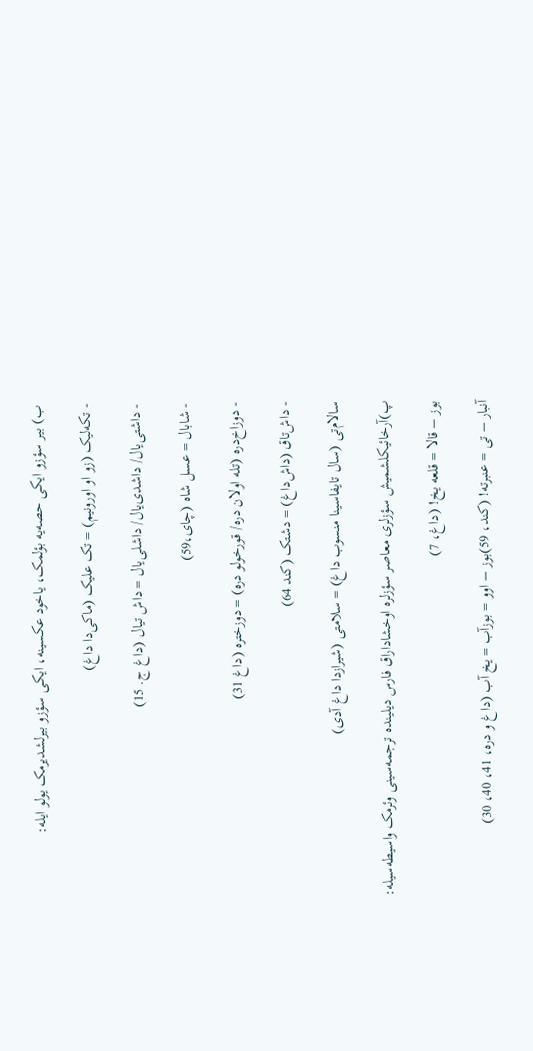ب) بیر سؤزو ایکی حصه‌یه بؤلمک، یاخود عکسینه، ایکی سؤزو بیرلشدیرمک یولو ایله:

- تکه‌لیک (زو او اورونیم) = تک علیک (ماکی‌دا داغ)

- داشتی‌یال/ داشدی‌یال/ داشلی‌یال = داش تیال (داغ ج. 15)

- شابال = عسل شاه (چای،59)

- دوزاخ‌دره (تله اولان دره/ قورخولو دره) = دوزختره (داغ 31)

- داش‌تاق (داش‌داغ) = دشتک (کند 64)

سالام‌تی (سال تایفاسینا منسوب داغ) = سلامتی (شیرازدا داغ آدی)

پ)آرخائیکلشمیش سؤزلری معاصر سؤزلره اوخشاداراق فارس دیلینده ترجمه‌سینی وئرمک واسیطه‌سیله:

بوز – قالا = قلعه یخ! (داغ، 7)

آنبار – تی = عنبرته! (کند، 59)بوز – اوو = بوزآب = یخ آب (داغ و دره، 41، 40، 30)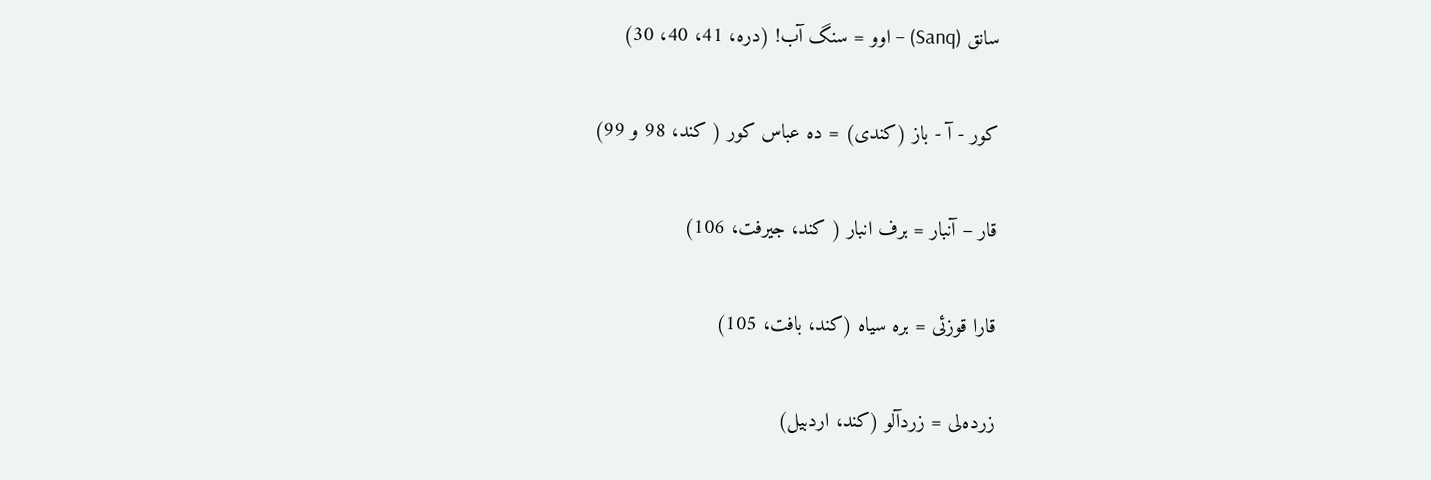سانق (Sanq) – اوو = سنگ آب! (دره، 41، 40، 30)

کور - آ - باز (کندی) = ده عباس کور ( کند، 98 و 99)

قار – آنبار = برف انبار ( کند، جیرفت، 106)

قارا قوزئی = بره سیاه (کند، بافت، 105)

زرده‌لی = زردآلو (کند، اردبیل)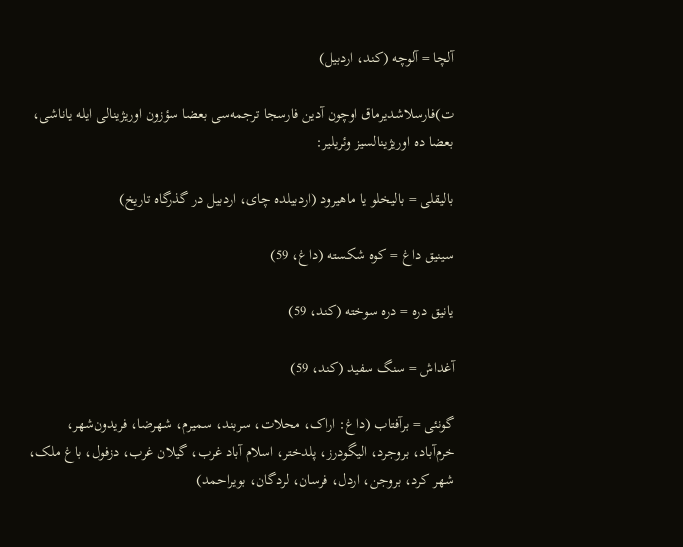آلچا = آلوچه (کند، اردبیل)

ت)فارسلاشدیرماق اوچون آدین فارسجا ترجمه‌سی بعضا سؤزون اوریژینالی ایله یاناشی، بعضا ده اوریژینالسیز وئریلیر:

بالیقلی = بالیخلو یا ماهیرود (اردبیلده چای، اردبیل در گذرگاه تاریخ)

سینیق داغ = کوه شکسته (داغ، 59)

یانیق دره = دره سوخته (کند، 59)

آغداش = سنگ سفید (کند، 59)

گونئی = برآفتاب (داغ: اراک، محلات، سربند، سمیرم، شهرضا، فریدون‌شهر، خرم‌آباد، بروجرد، الیگودرز، پلدختر، اسلام آباد غرب، گیلان غرب، دزفول، باغ ملک، شهر کرد، بروجن، اردل، فرسان، لردگان، بویراحمد)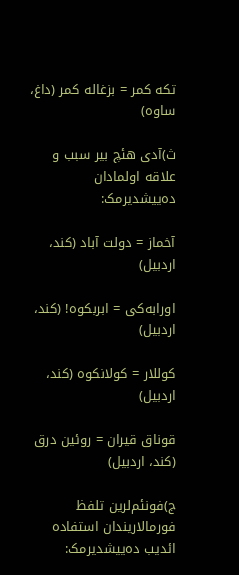تکه‌ کمر = بزغاله کمر (داغ، ساوه)

ث)آدی هئچ بیر سبب و علاقه اولمادان ده‌ییشدیرمک:

آخماز = دولت آباد (کند، اردبیل)

اورابه‌کی = ابربکوه! (کند، اردبیل)

کوللار = کولانکوه (کند، اردبیل)

قوناق قیران = روئین درق (کند، اردبیل)

ج)فونئم‌لرین تلفظ فورمالاریندان استفاده ائدیب ده‌ییشدیرمک: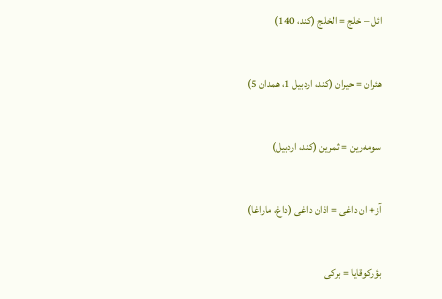ائل – خلج = الخلج (کند، 140)

هئران = حیران (کند، اردبیل 1، همدان 5)

سومه‌رین = ثمرین (کند، اردبیل)

آز+ ان داغی = اذان داغی (داغ، ماراغا)

بؤرکو‌قایا = برکی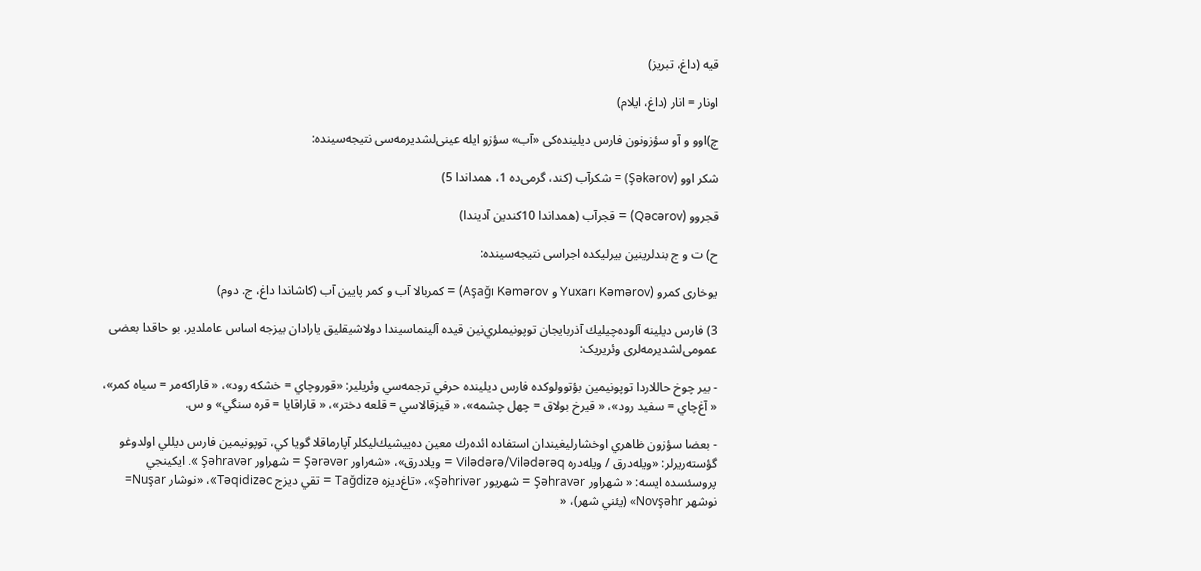قیه (داغ، تبریز)

اونار = انار (داغ، ایلام)

چ)اوو و آو سؤزونون فارس دیلینده‌کی «آب» سؤزو ایله عینی‌لشدیرمه‌سی نتیجه‌سینده:

شکر اوو (Şəkərov) = شکرآب (کند، گرمی‌ده 1، همداندا 5)

قجروو (Qəcərov) = قجرآب (همداندا 10کندین آدیندا)

ح) ت و ج بندلرینین بیرلیکده اجراسی نتیجه‌سینده:

یوخاری کمرو (Yuxarı Kəmərov و Aşağı Kəmərov) = کمربالا آب و کمر پایین آب (کاشاندا داغ، ج. دوم)

3) فارس ديلينه آلوده‌چيليك آذربايجان توپونيملري‌نين قيده آلينماسيندا دولاشيقليق يارادان بيزجه اساس عاملدير. بو حاقدا بعضی عمومی‌لشدیرمه‌لری وئریریک:

- بير چوخ حاللاردا توپونيمين بؤتوولوكده فارس ديلينده حرفي ترجمه‌سي وئريلير: «قوروچاي = خشكه رود»، « قاراكه‌مر = سياه كمر»، « آغ‌چاي = سفيد رود»، « قيرخ بولاق = چهل چشمه»، « قيزقالاسي = قلعه دختر»، « قاراقايا = قره سنگي» و س.

- بعضا سؤزون ظاهري اوخشارليغيندان استفاده ائده‌رك معين ده‌ييشيك‌ليكلر آپارماقلا گويا كي، توپونيمين فارس ديللي اولدوغو گؤسته‌ريرلر: «ويله‌درق / ويله‌دره Vilədərə/Vilədərəq = ويلادرق»، «شه‌ر‌اور Şərəvər = شهراور Şəhravər ». ايكينجي پروسئسده ايسه: « شهراور Şəhravər = شهريور Şəhrivər»، «تاغ‌ديزه Tağdizə = تقي ديزج Təqidizəc»، «نوشار Nuşar= نوشهر Novşəhr» (يئني شهر)، «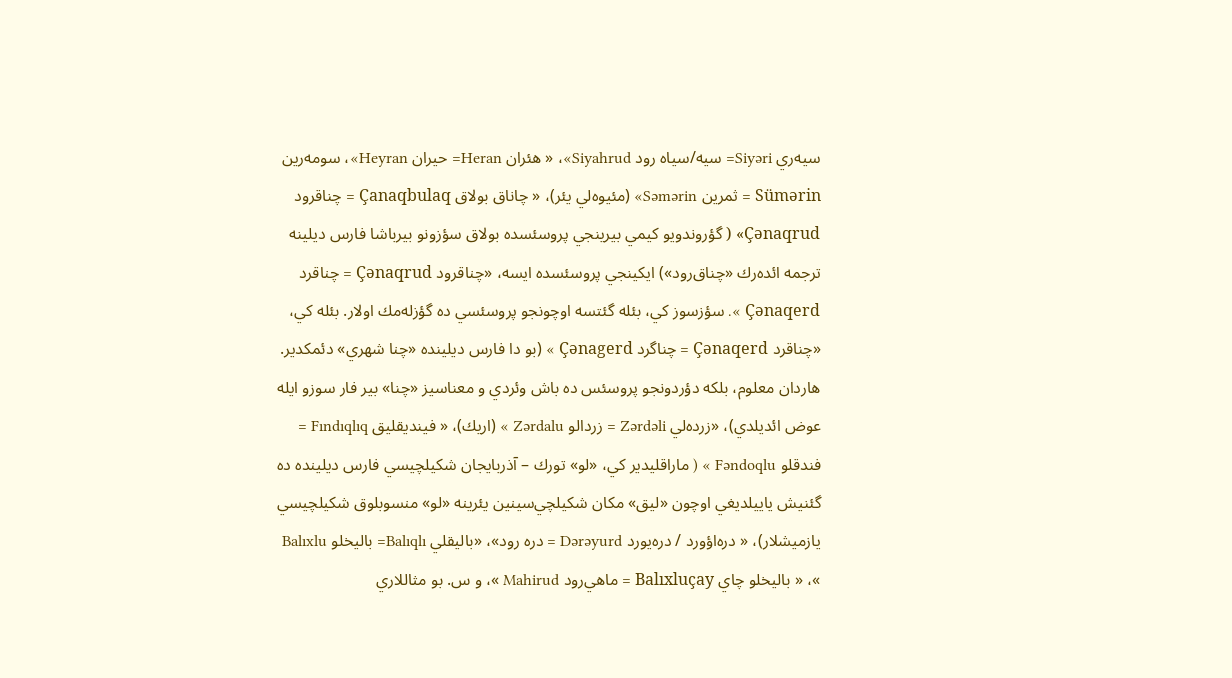سيه‌ري Siyəri= سيه/سياه رود Siyahrud»، « هئران Heran= حيران Heyran»، سومه‌رين Sümərin = ثمرين Səmərin» (مئيوه‌لي يئر)، « چاناق بولاق Çanaqbulaq = چناقرود Çənaqrud» ( گؤروندويو كيمي بيرينجي پروسئسده بولاق سؤزونو بيرباشا فارس ديلينه ترجمه ائده‌رك «چناق‌رود») ايكينجي پروسئسده ايسه، «چناقرود Çənaqrud = چناقرد Çənaqerd ». سؤزسوز كي، بئله گئتسه اوچونجو پروسئسي ده گؤزله‌مك اولار. بئله كي، «چناقرد Çənaqerd = چناگرد Çənagerd » (بو دا فارس ديلينده «چنا شهري» دئمكدير. هاردان معلوم، بلكه دؤردونجو پروسئس ده باش وئردي و معناسيز «چنا» بير فار سوزو ايله عوض ائديلدي)، «زرده‌لي Zərdəli = زردالو Zərdalu » (اريك)، « فينديقليق Fındıqlıq = فندقلو Fəndoqlu » ( ماراقليدير كي، «لو» تورك – آذربايجان شكيلچيسي فارس ديلينده ده گئنيش ياييلديغي اوچون «ليق» مكان شكيلچي‌سينين يئرينه «لو» منسوبلوق شكيلچيسي يازميشلار)، « دره‌اؤورد / دره‌يورد Dərəyurd = دره رود»، «باليقلي Balıqlı= باليخلو Balıxlu »، « باليخلو چاي Balıxluçay = ماهي‌رود Mahirud »، و س. بو مثاللاري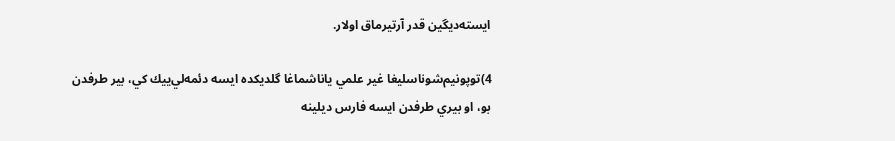ايسته‌ديگين قدر آرتيرماق اولار.

4)توپونيم‌شوناسلیغا غير علمي ياناشماغا گلديكده ايسه دئمه‌لي‌ييك كي، بير طرفدن بو، او بيري طرفدن ایسه فارس ديلينه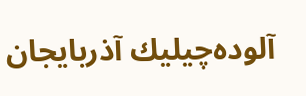آلوده‌چيليك آذربايجان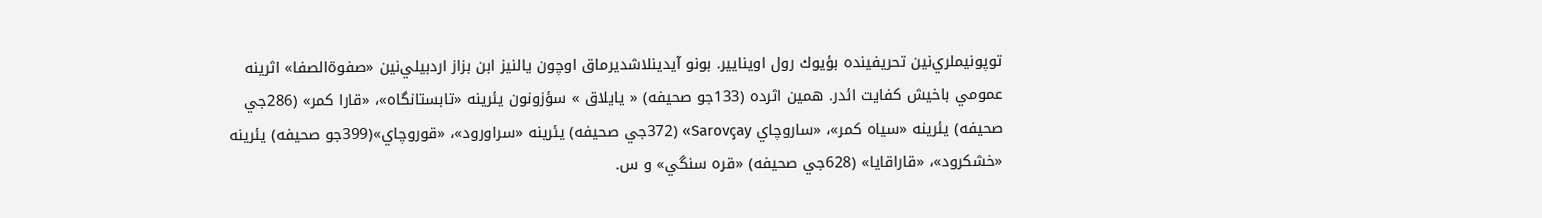توپونيملري‌نين تحريفينده بؤيوك رول اوينايير. بونو آيدينلاشديرماق اوچون يالنيز ابن بزاز اردبيلي‌نين «صفوة‌الصفا» اثرينه عمومي باخيش كفايت ائدر. همين اثرده (133جو صحيفه) « يايلاق » سؤزونون يئرينه «تابستانگاه»، «قارا كمر» (286جي صحيفه) يئرينه «سياه كمر»، «ساروچاي Sarovçay» (372جي صحيفه) يئرينه «سراورود»، «قوروچاي»(399جو صحيفه) يئرينه «خشكرود»، «قاراقايا» (628جي صحيفه) «قره سنگي» و س.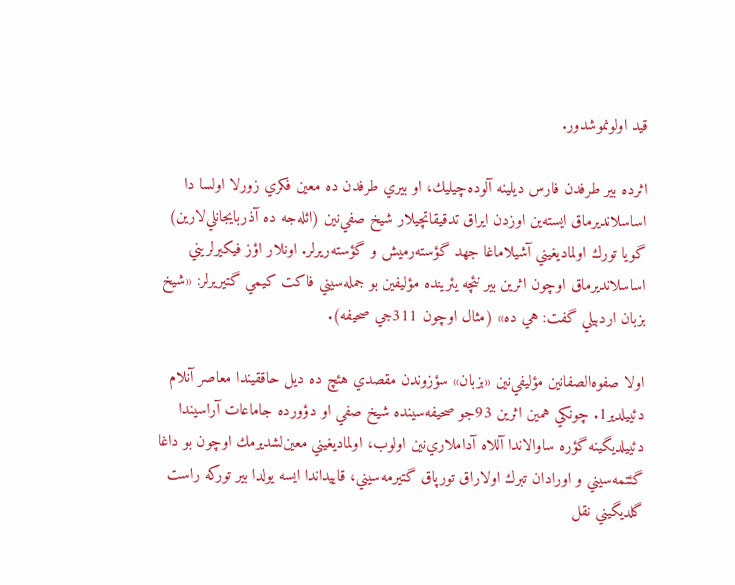قيد اولونموشدور.

اثرده بير طرفدن فارس ديلينه آلوده‌چيليك، او بيري طرفدن ده معين فکري زورلا اولسا دا اساسلانديرماق ايسته‌ين اوزدن ايراق تدقيقاتچيلار شيخ صفي‌نين (ائله‌جه ده آذربايجانلي‌لارين) گويا تورك اولماديغيني آشيلاماغا جهد گؤسته‌رميش و گؤسته‌ريرلر. اونلار اؤز فيكيرلريني اساسلانديرماق اوچون اثرين بير نئچه يئرينده مؤليفين بو جمله‌سيني فاكت كيمي گتيريرلر: «شيخ بزبان اردبيلي گفت: هي ده» (مثال اوچون 311جي صحيفه).

اولا صفوه‌الصفانين مؤليفي‌نين «بزبان» سؤزوندن مقصدي هئچ ده ديل حاققيندا معاصر آنلام دئييلدير1. چونكي همين اثرين 93جو صحيفه‌سينده شيخ صفي او دؤورده جاماعات آراسيندا دئييلديگينه گؤره ساوالاندا آللاه آداملاري‌نين اولوب، اولماديغيني معين‌لشديرمك اوچون بو داغا گئتمه‌سيني و اورادان تبرك اولاراق تورپاق گتيرمه‌سيني، قاييداندا ايسه يولدا بير توركه راست گلديگيني نقل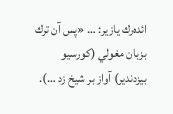ائده‌رك يازير: … «پس آن ترك بزبان مغولي (كورسيو بيزدندير) آواز بر شيخ زد …).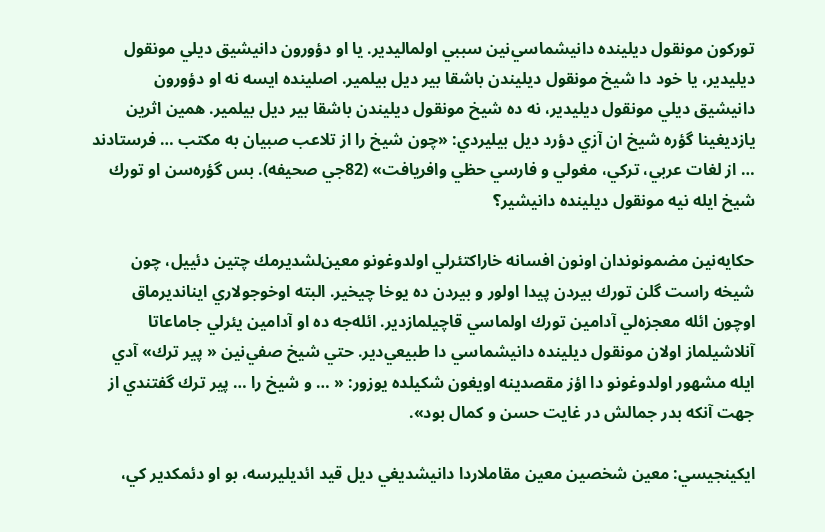توركون مونقول ديلينده دانيشماسي‌نين سببي اولماليدير. يا او دؤورون دانيشيق ديلي مونقول ديليدير، يا خود دا شيخ مونقول ديليندن باشقا بير ديل بيلمير. اصلينده ايسه نه او دؤورون دانيشيق ديلي مونقول ديليدير، نه ده شيخ مونقول ديليندن باشقا بير ديل بيلمير. همين اثرين يازديغينا گؤره شيخ ان آزي دؤرد ديل بيليردي: «چون شيخ را از تلاعب صبيان به مكتب … فرستادند … از لغات عربي، تركي، مغولي و فارسي حظي وافريافت» (82جي صحيفه). بس گؤره‌سن او تورك شيخ ايله نيه مونقول ديلينده دانيشير؟

حكايه‌نين مضمونوندان اونون افسانه خاراكتئرلي اولدوغونو معين‌لشديرمك چتين دئييل، چون شيخه راست گلن تورك بيردن پيدا اولور و بيردن ده يوخا چيخير. البته اوخوجولاري اينانديرماق اوچون ائله معجزه‌لي آدامين تورك اولماسي قاچيلمازدير. ائله‌جه ده او آدامين يئرلي جاماعاتا آنلاشيلماز اولان مونقول ديلينده دانيشماسي دا طبيعي‌دير. حتي شيخ صفي‌نين « پير ترك» آدي ايله مشهور اولدوغونو دا اؤز مقصدينه اويغون شكيلده يوزور: « … و شيخ را … پير ترك گفتندي از جهت آنكه بدر جمالش در غايت حسن و كمال بود».

ايكينجيسي: معين شخصين معين مقاملاردا دانيشديغي ديل قيد ائديليرسه، بو او دئمكدير كي،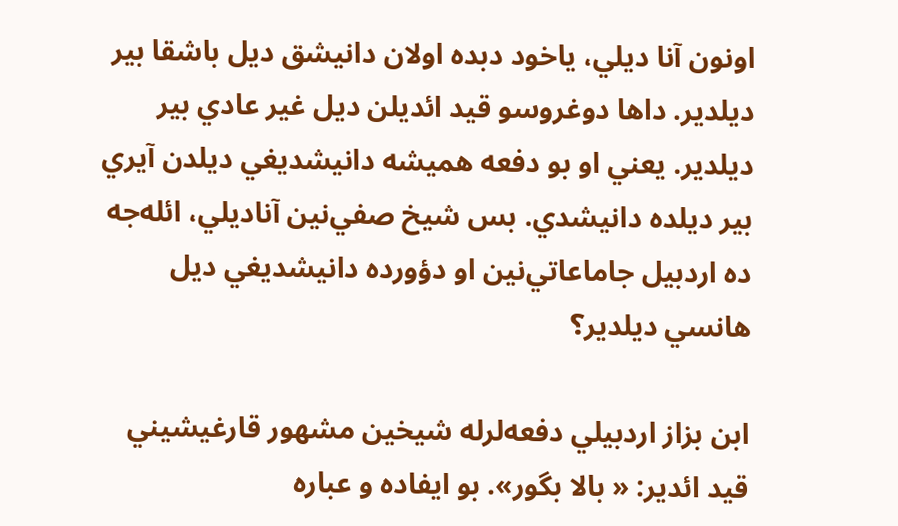اونون آنا ديلي، ياخود دبده اولان دانيشق ديل باشقا بير ديلدير. داها دوغروسو قيد ائديلن ديل غير عادي بير ديلدير. يعني او بو دفعه هميشه دانيشديغي ديلدن آيري بير ديلده دانيشدي. بس شيخ صفي‌نين آناديلي، ائله‌جه ده اردبيل جاماعاتي‌نين او دؤورده دانيشديغي ديل هانسي ديلدير؟

ابن بزاز اردبيلي دفعه‌لرله شيخين مشهور قارغيشيني قيد ائدير: « بالا بگور». بو ايفاده و عباره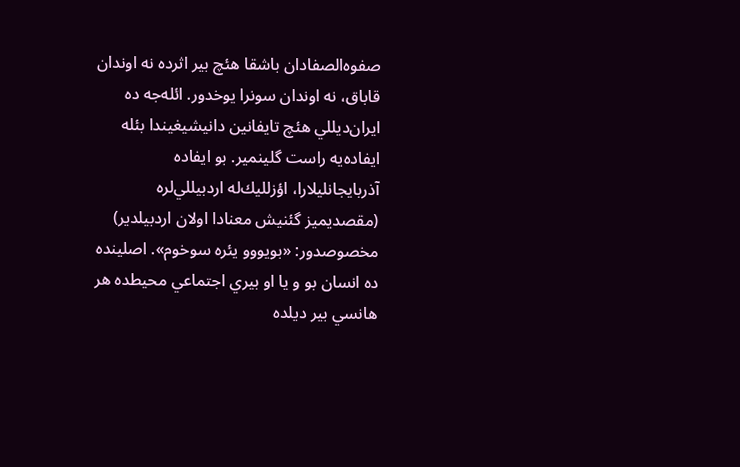صفوه‌الصفادان باشقا هئچ بير اثرده نه اوندان قاباق، نه اوندان سونرا يوخدور. ائله‌جه ده ايران‌ديللي هئچ تايفانين دانيشيغيندا بئله ايفاده‌يه راست گلينمير. بو ايفاده آذربايجانليلارا، اؤزلليك‌له اردبيللي‌لره (مقصديميز گئنيش معنادا اولان اردبيلدير) مخصوصدور: «بويووو يئره سوخوم». اصلينده ده انسان بو و يا او بيري اجتماعي محيطده هر هانسي بير ديلده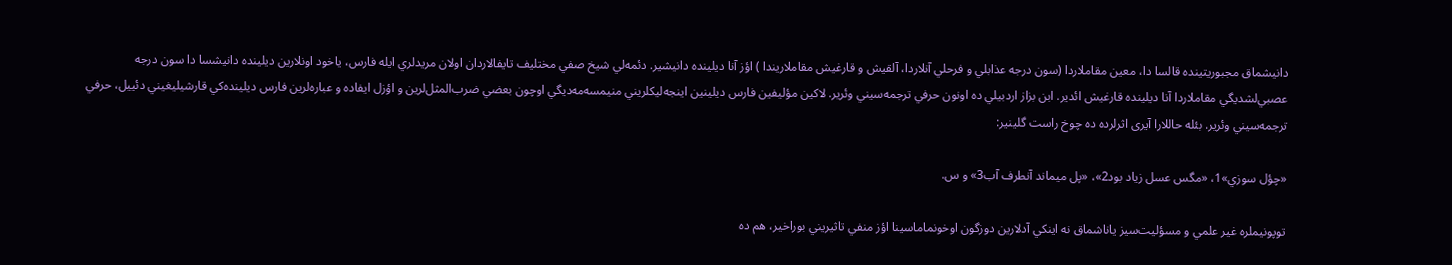دانيشماق مجبوريتينده قالسا دا، معين مقاملاردا (سون درجه عذابلي و فرحلي آنلاردا، آلقيش و قارغيش مقاملاريندا ) اؤز آنا ديلينده دانيشير. دئمه‌لي شيخ صفي مختليف تايفالاردان اولان مريدلري ايله فارس، ياخود اونلارين ديلينده دانيشسا دا سون درجه عصبي‌لشديگي مقاملاردا آنا ديلينده قارغيش ائدير. ابن بزاز اردبيلي ده اونون حرفي ترجمه‌سيني وئرير. لاكين مؤليفين فارس ديلينين اينجه‌ليكلريني منيمسه‌مه‌ديگي اوچون بعضي ضرب‌المثل‌لرين و اؤزل ايفاده و عباره‌لرين فارس ديلينده‌كي قارشيليغيني دئييل، حرفي ترجمه‌سيني وئرير. بئله حاللارا آیری اثرلرده ده چوخ راست گلينير:

«چؤل سوزي»1، «مگس عسل زياد بود2»، «پل ميماند آنطرف آب3» و س.

توپونيملره غير علمي و مسؤليت‌سيز ياناشماق نه اينكي آدلارين دوزگون اوخونماماسينا اؤز منفي تاثيريني بوراخير، هم ده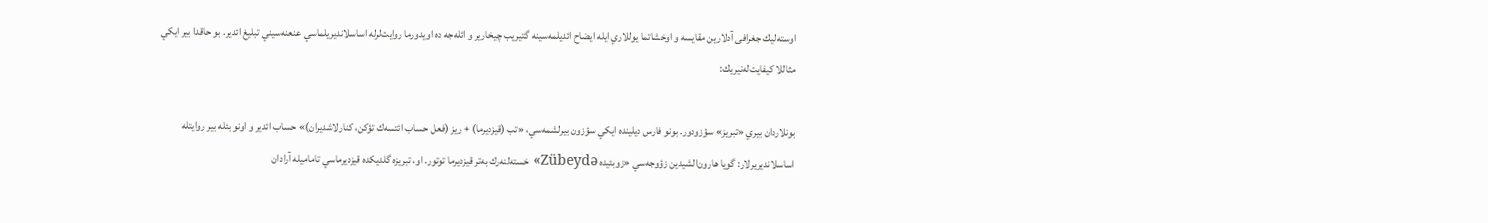اوسته‌ليك جغرافی آدلارين مقايسه و اوخشاتما يوللاري ايله ايضاح ائديلمه‌سينه گتیریب چیخاریر و ائله‌جه ده اويدورما روايت‌لرله اساسلانديريلماسي عنعنه‌سيني تبليغ ائدير. بو حاقدا بير ايكي مثاللا كيفايت‌له‌نيريك:

بونلاردان بيري «تبريز» سؤزودور. بونو فارس ديلينده ايكي سؤزون بيرلشمه‌سي، «تب (قيزديرما) + ريز (فعل حساب ائتسه‌ك تؤكن، كنارلاشديران)» حساب ائدير و اونو بئله بير روايتله اساسلانديريرلار: گويا هارون‌الشيدين زؤوجه‌سي «زوبئيده Zübeydə» خسته‌لنه‌رك به‌تر قيزديرما توتور. او، تبريزه گلديكده قيزديرماسي تاماميله آرادان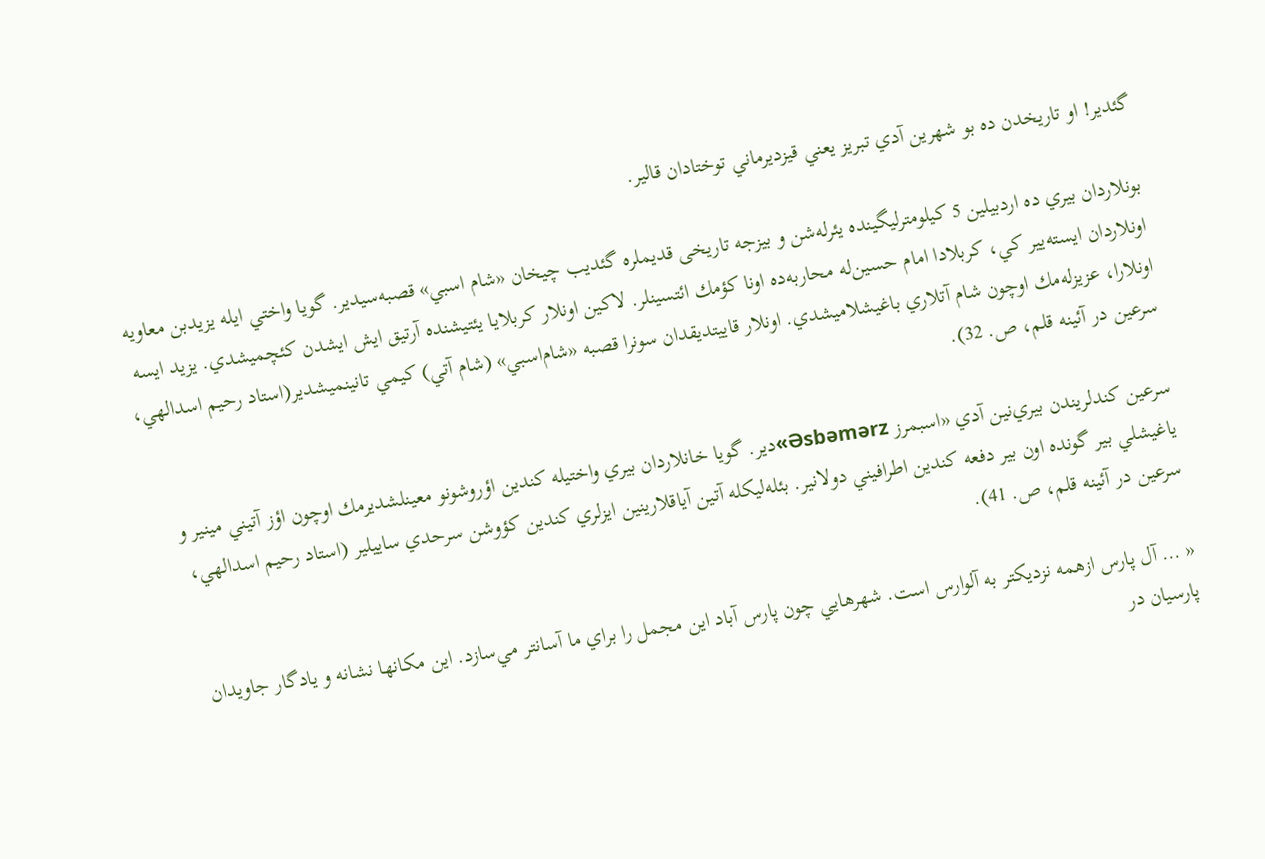گئدير! او تاريخدن ده بو شهرين آدي تبريز يعني قيزديرماني توختادان قالير.

بونلاردان بيري ده اردبيلين 5 كيلومترليگينده يئرله‌شن و بيزجه تاريخی قديملره گئديب چيخان «شام اسبي» قصبه‌سيدير. گويا واختي ايله يزيدبن معاويه اونلاردان ايسته‌يير كي، كربلادا امام حسين‌له محاربه‌ده اونا كؤمك ائتسينلر. لاكين اونلار كربلايا يئتيشنده آرتيق ايش ايشدن كئچميشدي. يزيد ایسه اونلارا، عزيزله‌مك اوچون شام آتلاري باغيشلاميشدي. اونلار قاييتديقدان سونرا قصبه «شام‌اسبي» (شام آتي) كيمي تانينميشدير(استاد رحيم اسدالهي، سرعين در آئينه قلم، ص. 32).

سرعين كندلريندن بيري‌نين آدي «اسبمرز Əsbəmərz»دير. گويا خانلاردان بيري واختيله كندين اؤروشونو معينلشديرمك اوچون اؤز آتيني مينير و ياغيشلي بير گونده اون بير دفعه كندين اطرافيني دولانير. بئله‌ليكله آتين آياقلارينين ايزلري كندين كؤوشن سرحدي ساييلير (استاد رحيم اسدالهي، سرعين در آئينه قلم، ص. 41).

« … آل پارس ازهمه نزديكتر به آلوارس است. شهرهايي چون پارس آباد اين مجمل را براي ما آسانتر مي‌سازد. اين مكانها نشانه و يادگار جاويدان پارسيان در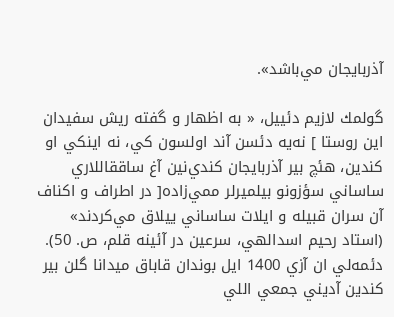آذربايجان مي‌باشد».

گولمك لازيم دئييل، « به اظهار و گفته ريش سفيدان اين روستا ] نه‌یه دئسن آند اولسون كي، نه اينكي او كندين، هئچ بير آذربايجان كندي‌نين آغ ساققاللاري ساساني سؤزونو بيلميرلر ممي‌زاده[ در اطراف و اكناف آن سران قبيله و ايلات ساساني ييلاق مي‌كردند» (استاد رحيم اسدالهي، سرعين در آئينه قلم، ص. 50). دئمه‌لي ان آزي 1400 ايل بوندان قاباق ميدانا گلن بير كندين آديني جمعي اللي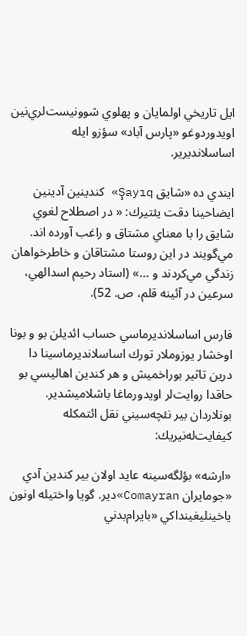ايل تاريخي اولمايان و پهلوي شوونيست‌لري‌نين اويدوردوغو «پارس آباد» سؤزو ايله اساسلانديرير.

ايندي ده «شايق Şayıq» كندينين آدينين ايضاحينا دقت يئتيرك: « در اصطلاح لغوي شايق را با معناي مشتاق و راغب آورده اند. مي‌گويند در اين روستا مشتاقان و خاطرخواهان زندگي مي‌كردند و …» (استاد رحيم اسدالهي، سرعين در آئينه قلم، ص. 52).

فارس اساسلانديرماسي حساب ائديلن بو و بونا اوخشار يوزوملار تورك اساسلانديرماسينا دا درين تاثير بوراخميش و هر كندين اهاليسي بو حاقدا روايت‌لر اويدورماغا باشلاميشدير. بونلاردان بير نئچه‌سيني نقل ائتمكله كيفايت‌له‌نيريك:

«ارشه» بؤلگه‌سينه عايد اولان بير كندين آدي «جومايران Comayran»دير. گويا واختيله اونون ياخينليغينداكي «بايرام‌بدني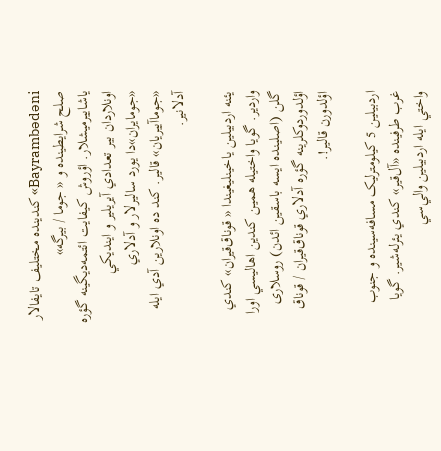Bayrambədəni» كندينده مختليف تايفالار صلح شرايطينده و « جوما / بيرگه» ياشاييرميشلار. اؤروش كيفايت ائتمه‌ديگينه گؤره اونلاردان بير تعدادي آيريلير و اينديكي «جومايران»دا يورد ساليرلار و آدلاري «جوما‌آييريان» قالير. كند ده اونلارين آدي ايله آدلانير.

يئنه اردبيلين ياخينليغيندا « قوناق‌قيران» كندي واردير. گويا واختيله همين كندين اهاليسي اورا گلن (اصلینده ایسه باسقین ائدن) روسلاری اؤلدوردوكلرينه گؤره آدلاري قوناق‌قيران / قوناق اؤلدورن قالير!.

اردبيلين 5 كيلومترليک مسافه‌سينده و جنوب غرب طرفينده «آل‌قير» كندي يئرله‌شير. گويا واختي ايله اردبيلين والي‌سي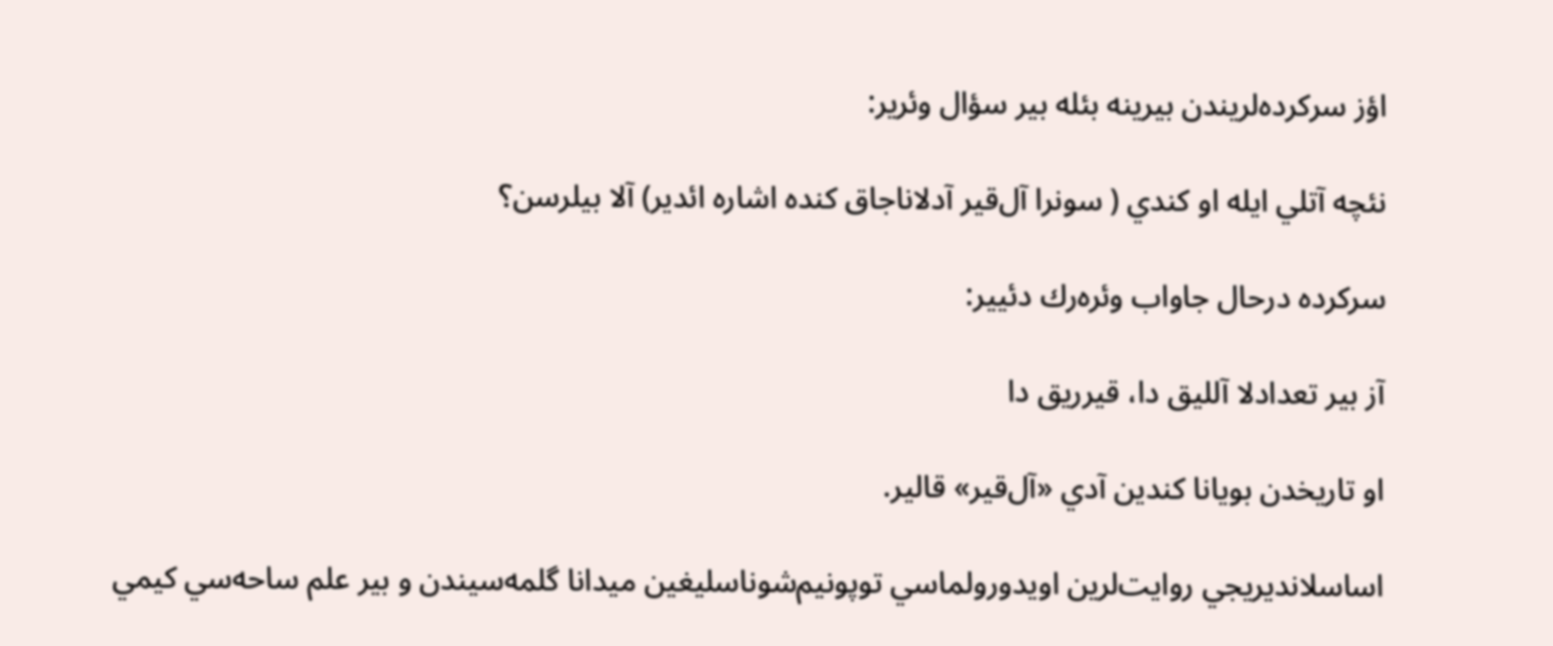اؤز سركرده‌لريندن بيرينه بئله بير سؤال وئرير:

نئچه آتلي ايله او كندي ( سونرا آل‌قير آدلاناجاق كنده اشاره ائدير) آلا بيلرسن؟

سركرده درحال جاواب وئره‌رك دئيير:

آز بير تعدادلا آلليق دا، قيرريق دا

او تاريخدن بويانا كندين آدي «آل‌قير» قالير.

اساسلانديريجي روايت‌لرين اويدورولماسي توپونيم‌شوناسلیغین ميدانا گلمه‌سيندن و بير علم ساحه‌سي كيمي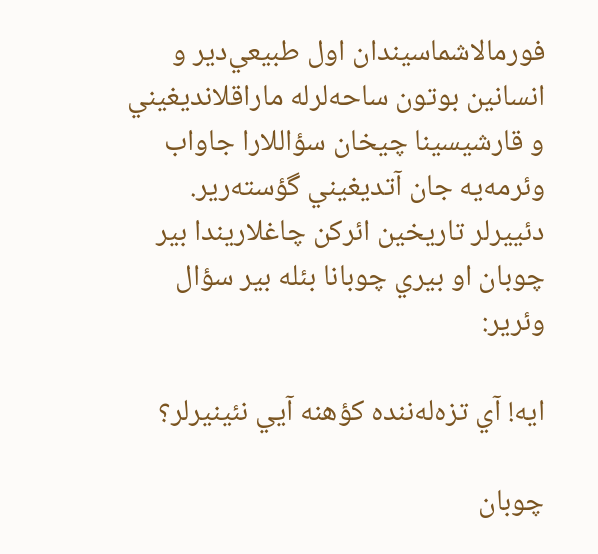فورمالاشماسيندان اول طبيعي‌دير و انسانين بوتون ساحه‌لرله ماراقلانديغيني و قارشيسينا چيخان سؤاللارا جاواب وئرمه‌يه جان آتديغيني گؤسته‌رير. دئييرلر تاريخين ائركن چاغلاريندا بير چوبان او بيري چوبانا بئله بير سؤال وئرير:

ايه! آي تزه‌له‌ننده كؤهنه آيي نئينيرلر؟

چوبان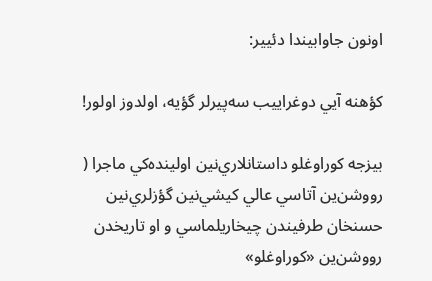اونون جاوابيندا دئيير:

كؤهنه آيي دوغراييب سه‌پيرلر گؤيه، اولدوز اولور!

بيزجه كوراوغلو داستانلاري‌نين اولينده‌كي ماجرا ( رووشن‌ين آتاسي عالي كيشي‌نين گؤزلري‌نين حسنخان طرفيندن چيخاريلماسي و او تاريخدن رووشن‌ين «كوراوغلو»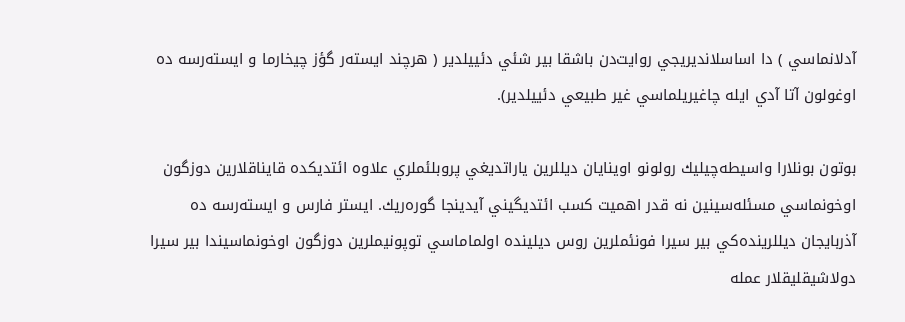آدلانماسي ) دا اساسلانديريجي روايت‌دن باشقا بير شئي دئييلدير ( هرچند ايسته‌ر گؤز چيخارما و ايسته‌رسه ده اوغولون آتا آدي ايله چاغيريلماسي غير طبيعي دئييلدير).

بوتون بونلارا واسيطه‌چيليك رولونو اوينايان ديللرين ياراتديغي پروبلئملري علاوه ائتديكده قايناقلارين دوزگون اوخونماسي مسئله‌سينين نه قدر اهميت كسب ائتديگيني آيدينجا گوره‌ريك. ايستر فارس و ايسته‌رسه ده آذربايجان ديللرينده‌كي بير سيرا فونئملرين روس ديلينده اولماماسي توپونيملرين دوزگون اوخونماسيندا بير سيرا دولاشيقليقلار عمله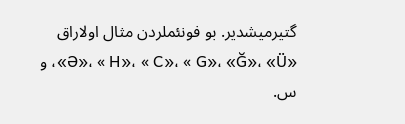گتيرميشدير. بو فونئملردن مثال اولاراق «Ə»، « H»، « C»، « G»، «Ğ»، «Ü»، و س.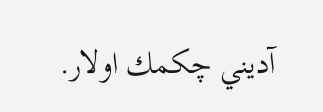آديني چكمك اولار.